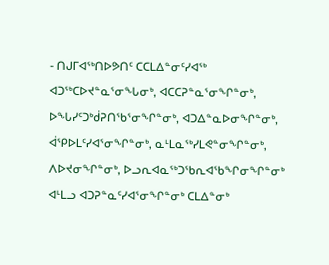- ᑎᒍᒥᐊᖅᑎᐅᕗᑎᑦ ᑕᑕᒪᐃᓐᓂᑦᓯᐊᖅ ᐊᑐᖅᑕᐅᔪᓐᓇᕐᓂᖓᓂᒃ, ᐊᑕᑕᕈᓐᓇᕐᓂᖏᓐᓂᒃ, ᐅᖓᓯᑦᑐᒃᑰᕈᑎᖃᕐᓂᖏᓐᓂᒃ, ᐊᑐᐃᓐᓇᐅᓂᖏᓐᓂᒃ, ᐋᕿᐅᒪᑦᓯᐊᕐᓂᖏᓐᓂᒃ, ᓇᒻᒪᓇᖅᓯᒪᕙᓐᓂᖏᓐᓂᒃ, ᐱᐅᔪᓂᖏᓐᓂᒃ, ᐅᓗᕆᐊᓇᖅᑐᖃᕆᐊᖃᖏᓂᖏᓐᓂᒃ ᐊᒻᒪᓗ ᐊᑐᕈᓐᓇᑦᓯᐊᕐᓂᖏᓐᓂᒃ ᑕᒪᐃᓐᓂᒃ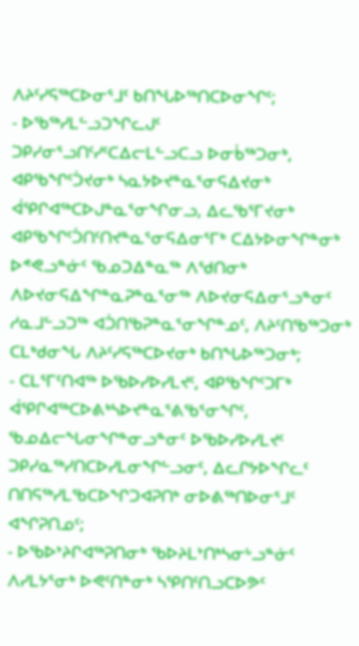ᐱᔨᑦᓯᕋᖅᑕᐅᓂᕐᒧᑦ ᑲᑎᖓᐅᖅᑎᑕᐅᓂᖏᑦ;
- ᐅᖃᖅᓯᒪᓪᓗᑐᖏᓚᒍᑦ ᑐᑭᓯᓂᕐᓗᑎᑦᓯᑦᑕᐃᓕᒪᓪᓗᑕᓗ ᐅᓂᑳᖅᑐᓂᒃ, ᐊᑭᖃᖏᑦᑑᔪᓂᒃ ᓴᓇᔭᐅᔪᓐᓇᕐᓂᕋᐃᔪᓂᒃ ᐋᕿᒋᐊᖅᑕᐅᒍᓐᓇᕐᓂᖏᓂᓗ, ᐃᓚᖃᕐᒥᔪᓂᒃ ᐊᑭᖃᖏᑦᑑᑎᑦᑎᔪᓐᓇᕐᓂᕋᐃᓂᕐᒥᒃ ᑕᐃᔭᐅᓂᖏᓐᓂᒃ ᐅᕝᕙᓗᓐᓃᑦ ᖃᓄᑐᐃᓐᓇᖅ ᐱᖁᑎᓂᒃ ᐱᐅᔪᓂᕋᐃᖏᓐᓇᕈᓐᓇᕐᓂᖅ ᐱᐅᔪᓂᕋᐃᓂᕐᓗᓐᓂᑦ ᓱᓇᒧᓪᓗᑐᖅ ᐊᑑᑎᖃᕈᓐᓇᕐᓂᖏᓐᓄᑦ, ᐱᔨᑦᑎᖃᖅᑐᓂᒃ ᑕᒪᒃᑯᓂᖓ ᐱᔨᑦᓯᕋᖅᑕᐅᔪᓂᒃ ᑲᑎᖓᐅᖅᑐᓂᒃ;
- ᑕᒪᕐᒥᑦᑎᐊᖅ ᐅᖃᐅᓯᐅᓯᒪᔪᑦ, ᐊᑭᖃᖏᑦᑐᒥᒃ ᐋᕿᒋᐊᖅᑕᐅᕕᒃᓴᐅᔪᓐᓇᕐᕕᖃᕐᓂᖏᑦ, ᖃᓄᐃᓕᖓᓂᖏᓐᓂᓗᓐᓂᑦ ᐅᖃᐅᓯᐅᓯᒪᔪᑦ ᑐᑭᓯᓇᖅᓯᑎᑕᐅᓯᒪᓂᖏᓪᓗᓂᑦ, ᐃᓚᒋᔭᐅᖏᓚᑦ ᑎᑎᕋᖅᓯᒪᖃᑕᐅᖏᑐᐊᕈᑎᒃ ᓂᐅᕕᖅᑎᐅᓂᕐᒧᑦ ᐊᖏᕈᑎᓄᑦ;
- ᐅᖃᐅᔾᔨᒋᐊᖅᕈᑎᓂᒃ ᖃᐅᔨᒪᔾᑎᒃᓴᓂᒡᓗᓐᓃᑦ ᐱᓯᒪᔭᕐᓂᒃ ᐅᕙᑦᑎᓐᓂᒃ ᓴᕿᑎᑦᑎᓗᑕᐅᕗᑦ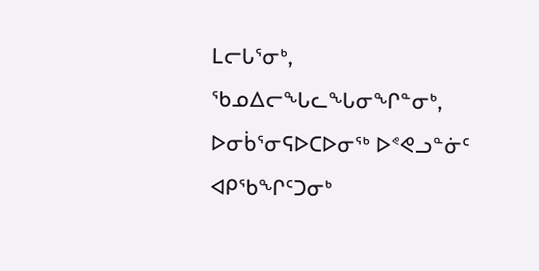ᒪᓕᒐᕐᓂᒃ, ᖃᓄᐃᓕᖓᓚᖓᓂᖏᓐᓂᒃ, ᐅᓂᑳᕐᓂᕋᐅᑕᐅᓂᖅ ᐅᕝᕙᓗᓐᓃᑦ ᐊᑭᖃᖏᑦᑐᓂᒃ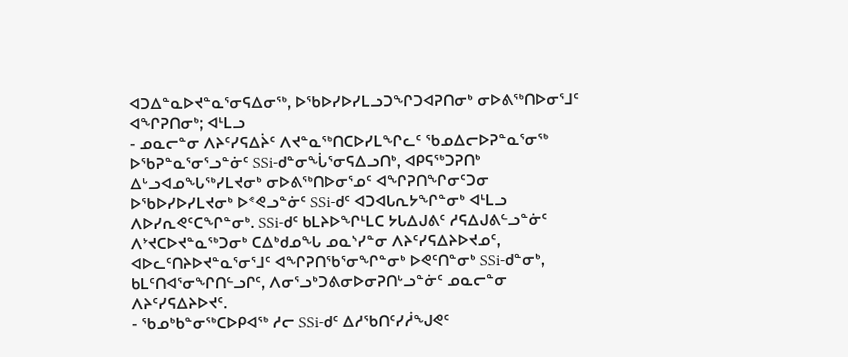ᐊᑐᐃᓐᓇᐅᔪᓐᓇᕐᓂᕋᐃᓂᖅ, ᐅᖃᐅᓯᐅᓯᒪᓗᑐᖏᑐᐊᕈᑎᓂᒃ ᓂᐅᕕᖅᑎᐅᓂᕐᒧᑦ ᐊᖏᕈᑎᓂᒃ; ᐊᒻᒪᓗ
- ᓄᓇᓕᓐᓂ ᐱᔨᑦᓯᕋᐃᔩᑦ ᐱᔪᓐᓇᖅᑎᑕᐅᓯᒪᖏᓚᑦ ᖃᓄᐃᓕᐅᕈᓐᓇᕐᓂᖅ ᐅᖃᕈᓐᓇᕐᓂᕐᓗᓐᓃᑦ SSi-ᑯᓐᓂᖔᕐᓂᕋᐃᓗᑎᒃ, ᐊᑭᕋᖅᑐᕈᑎᒃ ᐃᒡᓗᐊᓄᖓᖅᓯᒪᔪᓂᒃ ᓂᐅᕕᖅᑎᐅᓂᕐᓄᑦ ᐊᖏᕈᑎᖏᓂᑦᑐᓂ ᐅᖃᐅᓯᐅᓯᒪᔪᓂᒃ ᐅᕝᕙᓗᓐᓃᑦ SSi-ᑯᑦ ᐊᑐᐊᒐᕆᔭᖏᓐᓂᒃ ᐊᒻᒪᓗ ᐱᐅᓯᕆᕙᑦᑕᖏᓐᓂᒃ. SSi-ᑯᑦ ᑲᒪᔨᐅᖏᒻᒪᑕ ᔭᒐᐃᒍᕕᑦ ᓱᕋᐃᒍᕕᓪᓗᓐᓃᑦ ᐱᔾᔪᑕᐅᔪᓐᓇᖅᑐᓂᒃ ᑕᐃᒃᑯᓄᖓ ᓄᓇᔅᓯᓐᓂ ᐱᔨᑦᓯᕋᐃᔨᐅᔪᓄᑦ, ᐊᐅᓚᑦᑎᔨᐅᔪᓐᓇᕐᓂᕐᒧᑦ ᐊᖏᕈᑎᖃᕐᓂᖏᓐᓂᒃ ᐅᕙᑦᑎᓐᓂᒃ SSi-ᑯᓐᓂᒃ, ᑲᒪᑦᑎᐊᕐᓂᖏᑎᓪᓗᒋᑦ, ᐱᓂᕐᓗᒃᑐᕕᓂᐅᓂᕈᑎᒡᓗᓐᓃᑦ ᓄᓇᓕᓐᓂ ᐱᔨᑦᓯᕋᐃᔨᐅᔪᑦ.
- ᖃᓄᒃᑲᓐᓂᖅᑕᐅᑭᐊᖅ ᓱᓕ SSi-ᑯᑦ ᐃᓱᖃᑎᑦᓯᓲᖑᕙᑦ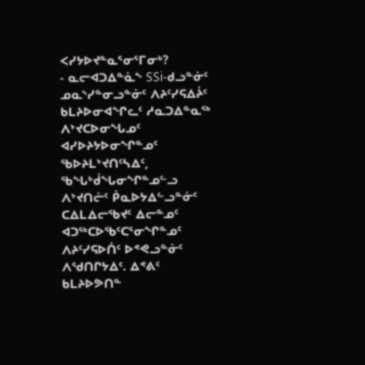ᐸᓯᔭᐅᔪᓐᓇᕐᓂᕐᒥᓂᒃ?
- ᓇᓕᐊᑐᐃᓐᓈᖕ SSi-ᑯᓗᓐᓃᑦ ᓄᓇᔅᓯᓐᓂᓗᓐᓃᑦ ᐱᔨᑦᓯᕋᐃᔩᑦ ᑲᒪᔨᐅᓂᐊᖏᓚᑦ ᓱᓇᑐᐃᓐᓇᖅ ᐱᔾᔪᑕᐅᓂᖓᓄᑦ ᐊᓯᐅᔨᔭᐅᓂᖏᓐᓄᑦ ᖃᐅᔨᒪᔾᔪᑎᑦᓴᐃᑦ, ᖃᖓᒃᑰᖓᓂᖏᓐᓄᓪᓗ ᐱᔾᔪᑎᓖᑦ ᑮᓇᐅᔭᐃᓪᓗᓐᓃᑦ ᑕᐃᒪᐃᓕᖃᔪᑦ ᐃᓕᓐᓄᑦ ᐊᑐᖅᑕᐅᖃᑦᑕᕐᓂᖏᓐᓄᑦ ᐱᔨᑦᓯᕋᐅᑏᑦ ᐅᕝᕙᓗᓐᓃᑦ ᐱᖁᑎᒋᔭᐃᑦ. ᐃᕝᕕᑦ ᑲᒪᔨᐅᕗᑎᓐ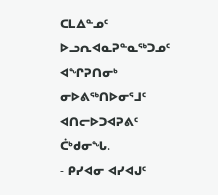ᑕᒪᐃᓐᓄᑦ ᐅᓗᕆᐊᓇᕈᓐᓇᖅᑐᓄᑦ ᐊᖏᕈᑎᓂᒃ ᓂᐅᕕᖅᑎᐅᓂᕐᒧᑦ ᐊᑎᓕᐅᑐᐊᕈᕕᑦ ᑖᒃᑯᓂᖓ.
- ᑭᓯᐊᓂ ᐊᓯᐊᒍᑦ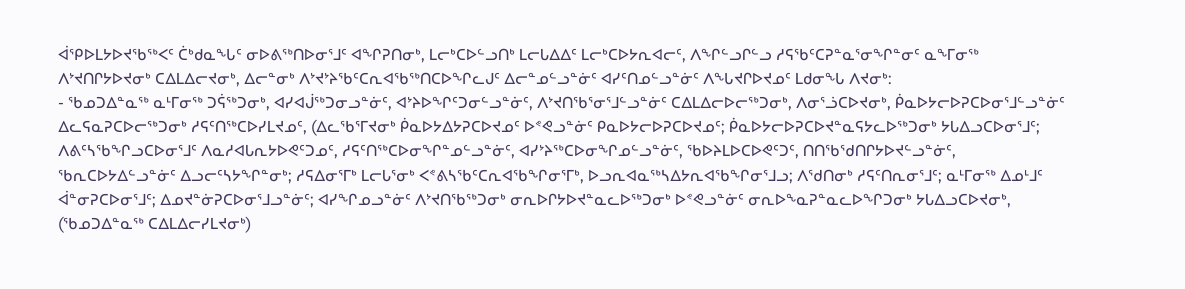ᐋᕿᐅᒪᔭᐅᔪᖃᖅᐸᑦ ᑖᒃᑯᓇᖓᑦ ᓂᐅᕕᖅᑎᐅᓂᕐᒧᑦ ᐊᖏᕈᑎᓂᒃ, ᒪᓕᒃᑕᐅᓪᓗᑎᒃ ᒪᓕᒐᐃᐃᑦ ᒪᓕᒃᑕᐅᔭᕆᐊᓕᑦ, ᐱᖏᓪᓗᒋᓪᓗ ᓱᕋᖃᑦᑕᕈᓐᓇᕐᓂᖏᓐᓂᑦ ᓇᖕᒥᓂᖅ ᐱᔾᔪᑎᒋᔭᐅᔪᓂᒃ ᑕᐃᒪᐃᓕᔪᓂᒃ, ᐃᓕᓐᓂᒃ ᐱᔾᔪᔾᔨᖃᑦᑕᕆᐊᖃᖅᑎᑕᐅᖏᓚᒍᑦ ᐃᓕᓐᓄᓪᓗᓐᓃᑦ ᐊᓯᑦᑎᓄᓪᓗᓐᓃᑦ ᐱᖓᔪᒋᐅᔪᓄᑦ ᒪᑯᓂᖓ ᐱᔪᓂᒃ:
- ᖃᓄᑐᐃᓐᓇᖅ ᓇᒻᒥᓂᖅ ᑐᕌᖅᑐᓂᒃ, ᐊᓯᐊᒎᖅᑐᓂᓗᓐᓃᑦ, ᐊᔾᔨᐅᖏᑦᑐᓂᓪᓗᓐᓃᑦ, ᐱᔾᔪᑎᖃᕐᓂᕐᒧᓪᓗᓐᓃᑦ ᑕᐃᒪᐃᓕᐅᓕᖅᑐᓂᒃ, ᐱᓂᕐᓘᑕᐅᔪᓂᒃ, ᑮᓇᐅᔭᓕᐅᕈᑕᐅᓂᕐᒧᓪᓗᓐᓃᑦ ᐃᓚᕋᓇᕈᑕᐅᓕᖅᑐᓂᒃ ᓱᕋᑦᑎᖅᑕᐅᓯᒪᔪᓄᑦ, (ᐃᓚᖃᕐᒥᔪᓂᒃ ᑮᓇᐅᔭᐃᔭᕈᑕᐅᔪᓄᑦ ᐅᕝᕙᓗᓐᓃᑦ ᑭᓇᐅᔭᓕᐅᕈᑕᐅᔪᓄᑦ; ᑮᓇᐅᔭᓕᐅᕈᑕᐅᔪᓐᓇᕋᔭᓚᐅᖅᑐᓂᒃ ᔭᒐᐃᓗᑕᐅᓂᕐᒧᑦ; ᐱᕕᑦᓴᖃᖏᓗᑕᐅᓂᕐᒧᑦ ᐱᓇᓱᐊᒐᕆᔭᐅᕙᑦᑐᓄᑦ, ᓱᕋᑦᑎᖅᑕᐅᓂᖏᓐᓄᓪᓗᓐᓃᑦ, ᐊᓯᔾᔨᖅᑕᐅᓂᖏᓄᓪᓗᓐᓃᑦ, ᖃᐅᔨᒪᐅᑕᐅᕙᑦᑐᑦ, ᑎᑎᖃᖁᑎᒋᔭᐅᔪᓪᓗᓐᓃᑦ, ᖃᕆᑕᐅᔭᐃᓪᓗᓐᓃᑦ ᐃᓗᓕᑦᓴᔭᖏᓐᓂᒃ; ᓱᕋᐃᓂᕐᒥᒃ ᒪᓕᒐᕐᓂᒃ ᐸᕝᕕᓴᖃᑦᑕᕆᐊᖃᖏᓂᕐᒥᒃ, ᐅᓗᕆᐊᓇᖅᓴᐃᔭᕆᐊᖃᖏᓂᕐᒧᓗ; ᐱᖁᑎᓂᒃ ᓱᕋᑦᑎᕆᓂᕐᒧᑦ; ᓇᒻᒥᓂᖅ ᐃᓄᒻᒧᑦ ᐋᓐᓂᕈᑕᐅᓂᕐᒧᑦ; ᐃᓄᔪᓐᓃᕈᑕᐅᓂᕐᒧᓗᓐᓃᑦ; ᐊᓯᖏᓄᓗᓐᓃᑦ ᐱᔾᔪᑎᖃᖅᑐᓂᒃ ᓂᕆᐅᒋᔭᐅᔪᓐᓇᓚᐅᖅᑐᓂᒃ ᐅᕝᕙᓗᓐᓃᑦ ᓂᕆᐅᖕᓇᕈᓐᓇᓚᐅᖏᑐᓂᒃ ᔭᒐᐃᓗᑕᐅᔪᓂᒃ, (ᖃᓄᑐᐃᓐᓇᖅ ᑕᐃᒪᐃᓕᓯᒪᔪᓂᒃ)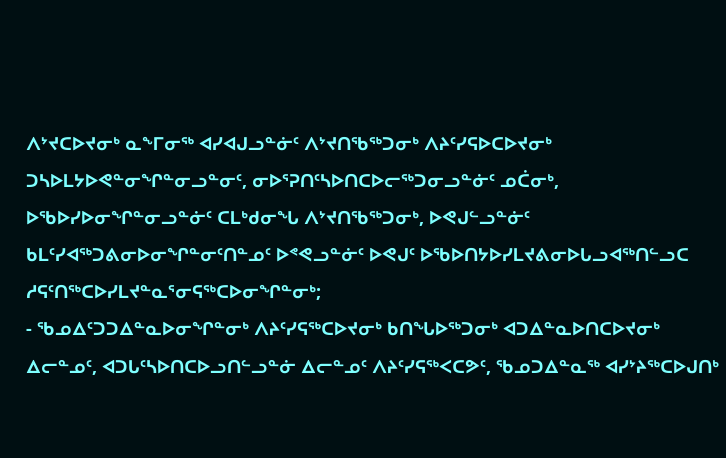ᐱᔾᔪᑕᐅᔪᓂᒃ ᓇᖕᒥᓂᖅ ᐊᓯᐊᒍᓗᓐᓃᑦ ᐱᔾᔪᑎᖃᖅᑐᓂᒃ ᐱᔨᑦᓯᕋᐅᑕᐅᔪᓂᒃ ᑐᓴᐅᒪᔭᐅᕙᓐᓂᖏᓐᓂᓗᓐᓂᑦ, ᓂᐅᕐᕈᑎᑦᓴᐅᑎᑕᐅᓕᖅᑐᓂᓗᓐᓃᑦ ᓄᑖᓂᒃ, ᐅᖃᐅᓯᐅᓂᖏᓐᓂᓗᓐᓃᑦ ᑕᒪᒃᑯᓂᖓ ᐱᔾᔪᑎᖃᖅᑐᓂᒃ, ᐅᕙᒍᓪᓗᓐᓃᑦ ᑲᒪᑦᓯᐊᖅᑐᕕᓂᐅᓂᖏᓐᓂᑦᑎᓐᓄᑦ ᐅᕝᕙᓗᓐᓃᑦ ᐅᕙᒍᑦ ᐅᖃᐅᑎᔭᐅᓯᒪᔪᕕᓂᐅᒐᓗᐊᖅᑎᓪᓗᑕ ᓱᕋᑦᑎᖅᑕᐅᓯᒪᔪᓐᓇᕐᓂᕋᖅᑕᐅᓂᖏᓐᓂᒃ;
- ᖃᓄᐃᑦᑐᑐᐃᓐᓇᐅᓂᖏᓐᓂᒃ ᐱᔨᑦᓯᕋᖅᑕᐅᔪᓂᒃ ᑲᑎᖓᐅᖅᑐᓂᒃ ᐊᑐᐃᓐᓇᐅᑎᑕᐅᔪᓂᒃ ᐃᓕᓐᓄᑦ, ᐊᑐᒐᑦᓴᐅᑎᑕᐅᓗᑎᓪᓗᓐᓃ ᐃᓕᓐᓄᑦ ᐱᔨᑦᓯᕋᖅᐸᑕᕗᑦ, ᖃᓄᑐᐃᓐᓇᖅ ᐊᓯᔾᔨᖅᑕᐅᒍᑎᒃ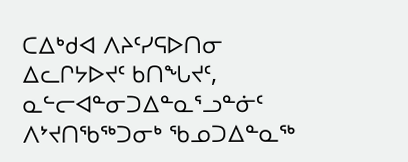ᑕᐃᒃᑯᐊ ᐱᔨᑦᓯᕋᐅᑎᓂ ᐃᓚᒋᔭᐅᔪᑦ ᑲᑎᖓᔪᑦ, ᓇᓪᓕᐊᓐᓂᑐᐃᓐᓇᕐᓗᓐᓃᑦ ᐱᔾᔪᑎᖃᖅᑐᓂᒃ ᖃᓄᑐᐃᓐᓇᖅ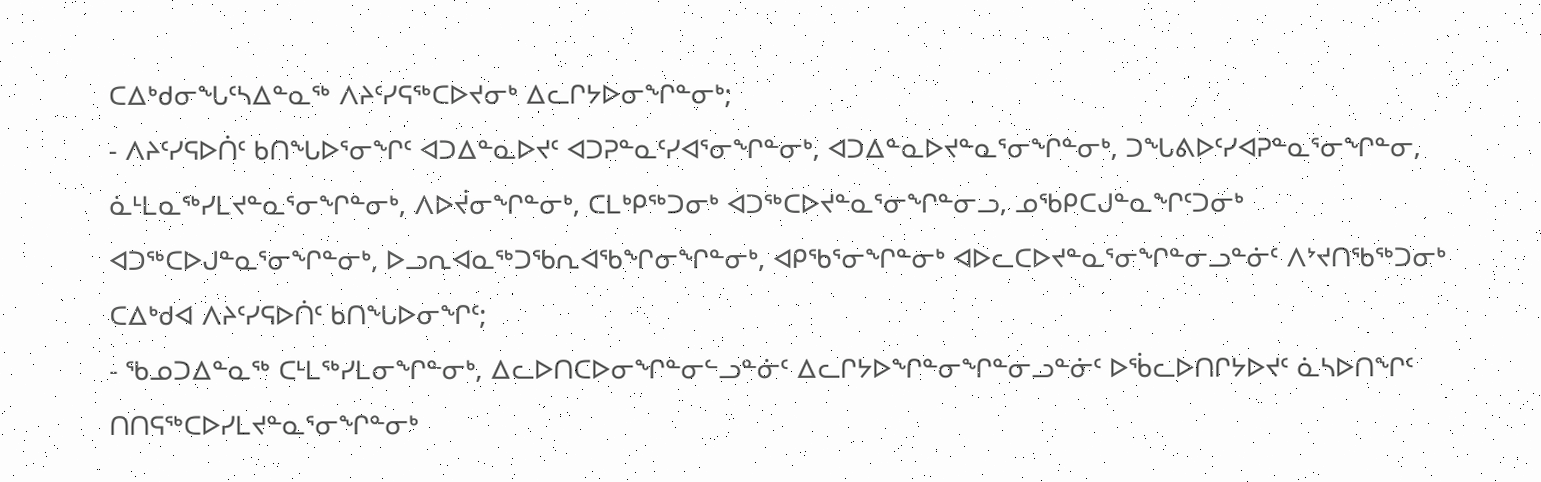ᑕᐃᒃᑯᓂᖓᑦᓴᐃᓐᓇᖅ ᐱᔨᑦᓯᕋᖅᑕᐅᔪᓂᒃ ᐃᓚᒋᔭᐅᓂᖏᓐᓂᒃ;
- ᐱᔨᑦᓯᕋᐅᑏᑦ ᑲᑎᖓᐅᕐᓂᖏᑦ ᐊᑐᐃᓐᓇᐅᔪᑦ ᐊᑐᕈᓐᓇᑦᓯᐊᕐᓂᖏᓐᓂᒃ, ᐊᑐᐃᓐᓇᐅᔪᓐᓇᕐᓂᖏᓐᓂᒃ, ᑐᖓᕕᐅᑦᓯᐊᕈᓐᓇᕐᓂᖏᓐᓂ, ᓈᒻᒪᓇᖅᓯᒪᔪᓐᓇᕐᓂᖏᓐᓂᒃ, ᐱᐅᔫᓂᖏᓐᓂᒃ, ᑕᒪᒃᑭᖅᑐᓂᒃ ᐊᑐᖅᑕᐅᔪᓐᓇᕐᓂᖏᓐᓂᓗ, ᓄᖃᑭᑕᒍᓐᓇᖏᑦᑐᓂᒃ ᐊᑐᖅᑕᐅᒍᓐᓇᕐᓂᖏᓐᓂᒃ, ᐅᓗᕆᐊᓇᖅᑐᖃᕆᐊᖃᖏᓂᖏᓐᓂᒃ, ᐊᑭᖃᕐᓂᖏᓐᓂᒃ ᐊᐅᓚᑕᐅᔪᓐᓇᕐᓂᖏᓐᓂᓗᓐᓃᑦ ᐱᔾᔪᑎᖃᖅᑐᓂᒃ ᑕᐃᒃᑯᐊ ᐱᔨᑦᓯᕋᐅᑏᑦ ᑲᑎᖓᐅᓂᖏᑦ;
- ᖃᓄᑐᐃᓐᓇᖅ ᑕᒻᒪᖅᓯᒪᓂᖏᓐᓂᒃ, ᐃᓚᐅᑎᑕᐅᓂᖏᓐᓂᓪᓗᓐᓃᑦ ᐃᓚᒋᔭᐅᖏᓐᓂᖏᓐᓂᓗᓐᓃᑦ ᐅᖄᓚᐅᑎᒋᔭᐅᔪᑦ ᓈᓴᐅᑎᖏᑦ ᑎᑎᕋᖅᑕᐅᓯᒪᔪᓐᓇᕐᓂᖏᓐᓂᒃ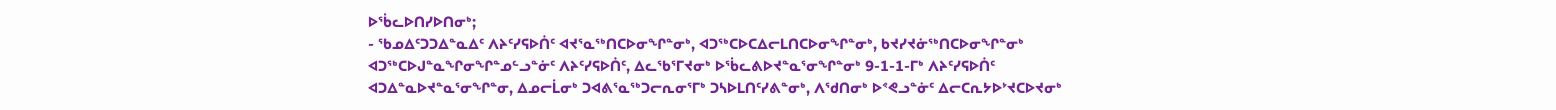ᐅᖄᓚᐅᑎᓯᐅᑎᓂᒃ;
- ᖃᓄᐃᑦᑐᑐᐃᓐᓇᐃᑦ ᐱᔨᑦᓯᕋᐅᑏᑦ ᐊᔪᕐᓇᖅᑎᑕᐅᓂᖏᓐᓂᒃ, ᐊᑐᖅᑕᐅᑕᐃᓕᒪᑎᑕᐅᓂᖏᓐᓂᒃ, ᑲᔪᓯᔪᓃᖅᑎᑕᐅᓂᖏᓐᓂᒃ ᐊᑐᖅᑕᐅᒍᓐᓇᖏᓂᖏᓐᓄᓪᓗᓐᓃᑦ ᐱᔨᑦᓯᕋᐅᑏᑦ, ᐃᓚᖃᕐᒥᔪᓂᒃ ᐅᖄᓚᕕᐅᔪᓐᓇᕐᓂᖏᓐᓂᒃ 9-1-1-ᒥᒃ ᐱᔨᑦᓯᕋᐅᑏᑦ ᐊᑐᐃᓐᓇᐅᔪᓐᓇᕐᓂᖏᓐᓂ, ᐃᓄᓕᒫᓂᒃ ᑐᐊᕕᕐᓇᖅᑐᓕᕆᓂᕐᒥᒃ ᑐᓴᐅᒪᑎᑦᓯᕕᓐᓂᒃ, ᐱᖁᑎᓂᒃ ᐅᕝᕙᓗᓐᓃᑦ ᐃᓕᑕᕆᔭᐅᔾᔪᑕᐅᔪᓂᒃ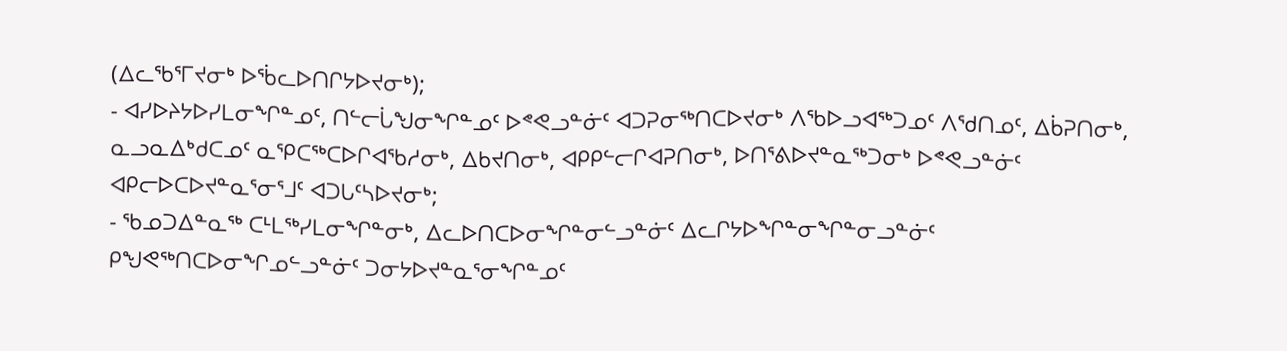(ᐃᓚᖃᕐᒥᔪᓂᒃ ᐅᖄᓚᐅᑎᒋᔭᐅᔪᓂᒃ);
- ᐊᓯᐅᔨᔭᐅᓯᒪᓂᖏᓐᓄᑦ, ᑎᓪᓕᒑᖑᓂᖏᓐᓄᑦ ᐅᕝᕙᓗᓐᓃᑦ ᐊᑐᕈᓂᖅᑎᑕᐅᔪᓂᒃ ᐱᖃᐅᓗᐊᖅᑐᓄᑦ ᐱᖁᑎᓄᑦ, ᐃᑳᕈᑎᓂᒃ, ᓇᓗᓇᐃᒃᑯᑕᓄᑦ ᓇᕿᑕᖅᑕᐅᒋᐊᖃᓱᓂᒃ, ᐃᑲᔪᑎᓂᒃ, ᐊᑭᑭᓪᓕᒋᐊᕈᑎᓂᒃ, ᐅᑎᕐᕕᐅᔪᓐᓇᖅᑐᓂᒃ ᐅᕝᕙᓗᓐᓃᑦ ᐊᑭᓕᐅᑕᐅᔪᓐᓇᕐᓂᕐᒧᑦ ᐊᑐᒐᑦᓴᐅᔪᓂᒃ;
- ᖃᓄᑐᐃᓐᓇᖅ ᑕᒻᒪᖅᓯᒪᓂᖏᓐᓂᒃ, ᐃᓚᐅᑎᑕᐅᓂᖏᓐᓂᓪᓗᓐᓃᑦ ᐃᓚᒋᔭᐅᖏᓐᓂᖏᓐᓂᓗᓐᓃᑦ ᑭᖑᕙᖅᑎᑕᐅᓂᖏᓄᓪᓗᓐᓃᑦ ᑐᓂᔭᐅᔪᓐᓇᕐᓂᖏᓐᓄᑦ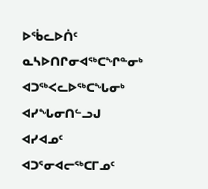ᐅᖄᓚᐅᑏᑦ ᓇᓴᐅᑎᒋᓂᐊᖅᑕᖏᓐᓂᒃ ᐊᑐᖅᐸᓚᐅᖅᑕᖓᓂᒃ ᐊᓯᖓᓂᑎᓪᓗᒍ ᐊᓯᐊᓄᑦ ᐊᑐᕐᓂᐊᓕᖅᑕᒥᓄᑦ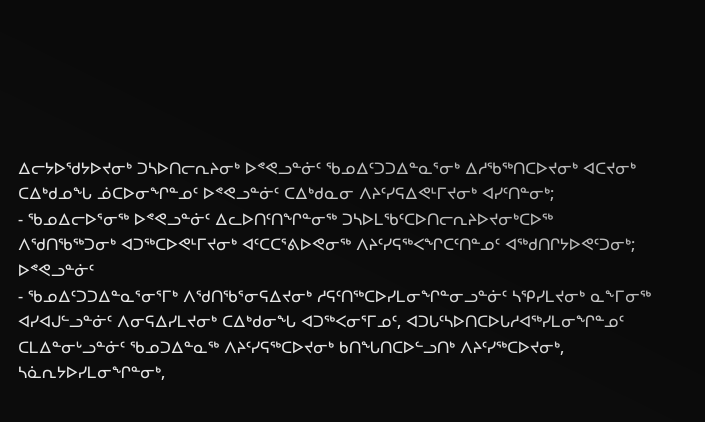ᐃᓕᔭᐅᖁᔭᐅᔪᓂᒃ ᑐᓴᐅᑎᓕᕆᔨᓂᒃ ᐅᕝᕙᓗᓐᓃᑦ ᖃᓄᐃᑦᑐᑐᐃᓐᓇᕐᓂᒃ ᐃᓱᖃᖅᑎᑕᐅᔪᓂᒃ ᐊᑕᔪᓂᒃ ᑕᐃᒃᑯᓄᖓ ᓅᑕᐅᓂᖏᓐᓄᑦ ᐅᕝᕙᓗᓐᓃᑦ ᑕᐃᒃᑯᓇᓂ ᐱᔨᑦᓯᕋᐃᕙᒻᒥᔪᓂᒃ ᐊᓯᑦᑎᓐᓂᒃ;
- ᖃᓄᐃᓕᐅᕐᓂᖅ ᐅᕝᕙᓗᓐᓃᑦ ᐃᓚᐅᑎᑦᑎᖏᓐᓂᖅ ᑐᓴᐅᒪᖃᑦᑕᐅᑎᓕᕆᔨᐅᔪᓂᒃᑕᐅᖅ ᐱᖁᑎᖃᖅᑐᓂᒃ ᐊᑐᖅᑕᐅᕙᒻᒥᔪᓂᒃ ᐊᑦᑕᑕᕐᕕᐅᕙᓂᖅ ᐱᔨᑦᓯᕋᖅᐸᖏᑕᑦᑎᓐᓄᑦ ᐊᖅᑯᑎᒋᔭᐅᕙᑦᑐᓂᒃ; ᐅᕝᕙᓗᓐᓃᑦ
- ᖃᓄᐃᑦᑐᑐᐃᓐᓇᕐᓂᕐᒥᒃ ᐱᖁᑎᖃᕐᓂᕋᐃᔪᓂᒃ ᓱᕋᑦᑎᖅᑕᐅᓯᒪᓂᖏᓐᓂᓗᓐᓃᑦ ᓴᕿᓯᒪᔪᓂᒃ ᓇᖕᒥᓂᖅ ᐊᓯᐊᒍᓪᓗᓐᓃᑦ ᐱᓂᕋᐃᓯᒪᔪᓂᒃ ᑕᐃᒃᑯᓂᖓ ᐊᑐᖅᐸᓂᕐᒥᓄᑦ, ᐊᑐᒐᑦᓴᐅᑎᑕᐅᒐᓱᐊᖅᓯᒪᓂᖏᓐᓄᑦ ᑕᒪᐃᓐᓂᒡᓗᓐᓃᑦ ᖃᓄᑐᐃᓐᓇᖅ ᐱᔨᑦᓯᕋᖅᑕᐅᔪᓂᒃ ᑲᑎᖓᑎᑕᐅᓪᓗᑎᒃ ᐱᔨᑦᓯᖅᑕᐅᔪᓂᒃ, ᓴᓈᕆᔭᐅᓯᒪᓂᖏᓐᓂᒃ,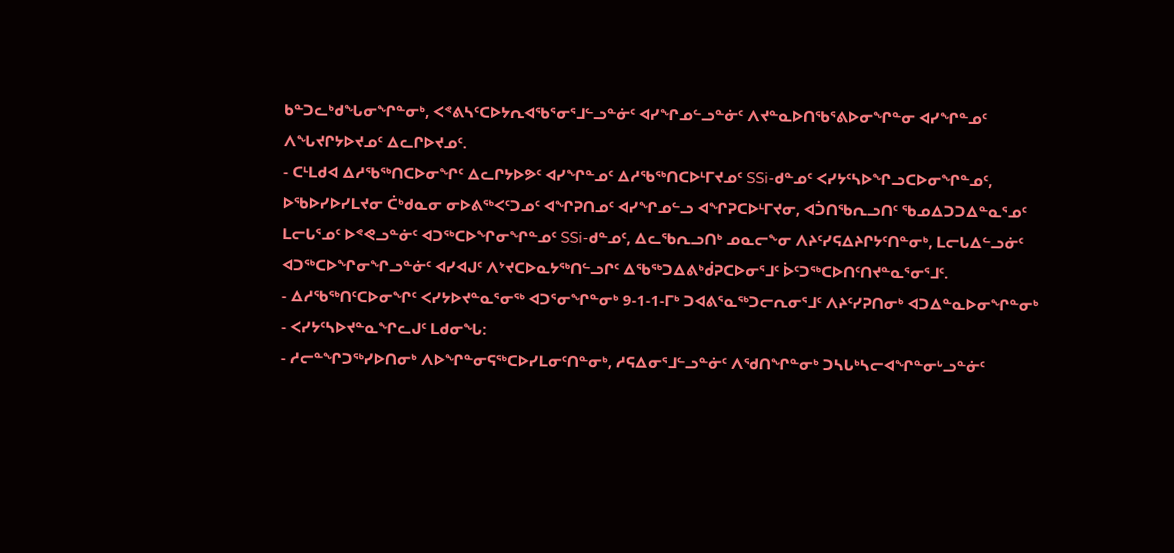ᑲᓐᑐᓚᒃᑯᖓᓂᖏᓐᓂᒃ, ᐸᕝᕕᓴᑦᑕᐅᔭᕆᐊᖃᕐᓂᕐᒧᓪᓗᓐᓃᑦ ᐊᓯᖏᓄᓪᓗᓐᓃᑦ ᐱᔪᓐᓇᐅᑎᖃᕐᕕᐅᓂᖏᓐᓂ ᐊᓯᖏᓐᓄᑦ ᐱᖓᔪᒋᔭᐅᔪᓄᑦ ᐃᓚᒋᐅᔪᓄᑦ.
- ᑕᒻᒪᑯᐊ ᐃᓱᖃᖅᑎᑕᐅᓂᖏᑦ ᐃᓚᒋᔭᐅᕗᑦ ᐊᓯᖏᓐᓄᑦ ᐃᓱᖃᖅᑎᑕᐅᒻᒥᔪᓄᑦ SSi-ᑯᓐᓄᑦ ᐸᓯᔭᑦᓴᐅᖏᓗᑕᐅᓂᖏᓐᓄᑦ, ᐅᖃᐅᓯᐅᓯᒪᔪᓂ ᑖᒃᑯᓇᓂ ᓂᐅᕕᖅᐸᑦᑐᓄᑦ ᐊᖏᕈᑎᓄᑦ ᐊᓯᖏᓄᓪᓗ ᐊᖏᕈᑕᐅᒻᒥᔪᓂ, ᐊᑑᑎᖃᕆᓗᑎᑦ ᖃᓄᐃᑐᑐᐃᓐᓇᕐᓄᑦ ᒪᓕᒐᕐᓄᑦ ᐅᕝᕙᓗᓐᓃᑦ ᐊᑐᖅᑕᐅᖏᓂᖏᓐᓄᑦ SSi-ᑯᓐᓄᑦ, ᐃᓚᖃᕆᓗᑎᒃ ᓄᓇᓕᖕᓂ ᐱᔨᑦᓯᕋᐃᔨᒋᔭᑦᑎᓐᓂᒃ, ᒪᓕᒐᐃᓪᓗᓃᑦ ᐊᑐᖅᑕᐅᖏᓂᖏᓗᓐᓃᑦ ᐊᓯᐊᒍᑦ ᐱᔾᔪᑕᐅᓇᔭᖅᑎᓪᓗᒋᑦ ᐃᖃᖅᑐᐃᕕᒃᑰᕈᑕᐅᓂᕐᒧᑦ ᐆᑦᑐᖅᑕᐅᑎᑦᑎᔪᓐᓇᕐᓂᕐᒧᑦ.
- ᐃᓱᖃᖅᑎᑦᑕᐅᓂᖏᑦ ᐸᓯᔭᐅᔪᓐᓇᕐᓂᖅ ᐊᑐᕐᓂᖏᓐᓂᒃ 9-1-1-ᒥᒃ ᑐᐊᕕᕐᓇᖅᑐᓕᕆᓂᕐᒧᑦ ᐱᔨᑦᓯᕈᑎᓂᒃ ᐊᑐᐃᓐᓇᐅᓂᖏᓐᓂᒃ
- ᐸᓯᔭᑦᓴᐅᔪᓐᓇᖏᓚᒍᑦ ᒪᑯᓂᖓ:
- ᓱᓕᓐᖏᑐᖅᓯᐅᑎᓂᒃ ᐱᐅᖏᓐᓂᕋᖅᑕᐅᓯᒪᓂᑦᑎᓐᓂᒃ, ᓱᕋᐃᓂᕐᒧᓪᓗᓐᓃᑦ ᐱᖁᑎᖏᓐᓂᒃ ᑐᓴᒐᒃᓴᓕᐊᖏᓐᓂᒡᓗᓐᓃᑦ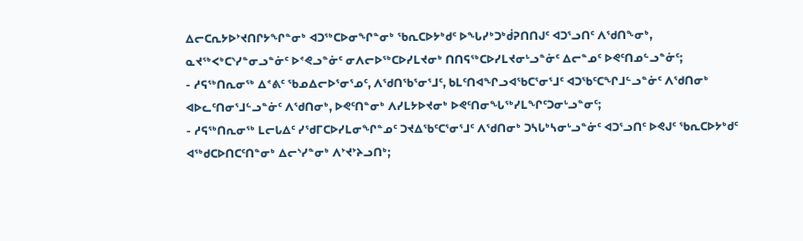ᐃᓕᑕᕆᔭᐅᔾᔪᑎᒋᔭᖏᓐᓂᒃ ᐊᑐᖅᑕᐅᓂᖏᓐᓂᒃ ᖃᕆᑕᐅᔭᒃᑯᑦ ᐅᖓᓯᒃᑐᒃᑰᕈᑎᑎᒍᑦ ᐊᑐᕐᓗᑎᑦ ᐱᖁᑎᖕᓂᒃ, ᓇᔪᖅᐸᒃᑕᔅᓯᓐᓂᓗᓐᓃᑦ ᐅᕝᕙᓗᓐᓃᑦ ᓂᐱᓕᐅᖅᑕᐅᓯᒪᔪᓂᒃ ᑎᑎᕋᖅᑕᐅᓯᒪᔪᓂᒡᓗᓐᓃᑦ ᐃᓕᓐᓄᑦ ᐅᕙᑦᑎᓄᓪᓗᓐᓃᑦ;
- ᓱᕋᖅᑎᕆᓂᖅ ᐃᕝᕕᑦ ᖃᓄᐃᓕᐅᕐᓂᕐᓄᑦ, ᐱᖁᑎᖃᕐᓂᕐᒧᑦ, ᑲᒪᑦᑎᐊᖏᓗᐊᖃᑕᕐᓂᕐᒧᑦ ᐊᑐᖃᑦᑕᖏᒧᓪᓗᓐᓃᑦ ᐱᖁᑎᓂᒃ ᐊᐅᓚᑦᑎᓂᕐᒧᓪᓗᓐᓃᑦ ᐱᖁᑎᓂᒃ, ᐅᕙᑦᑎᓐᓂᒃ ᐱᓯᒪᔭᐅᔪᓂᒃ ᐅᕙᑦᑎᓂᖓᖅᓯᒪᖏᑦᑐᓂᒡᓗᓐᓂᑦ;
- ᓱᕋᖅᑎᕆᓂᖅ ᒪᓕᒐᐃᑦ ᓯᖁᒥᑕᐅᓯᒪᓂᖏᓐᓄᑦ ᑐᔪᐃᖃᑦᑕᕐᓂᕐᒧᑦ ᐱᖁᑎᓂᒃ ᑐᓴᒐᒃᓴᓂᒡᓗᓐᓃᑦ ᐊᑐᕐᓗᑎᑦ ᐅᕙᒍᑦ ᖃᕆᑕᐅᔭᒃᑯᑦ ᐊᖅᑯᑕᐅᑎᑕᑦᑎᓐᓂᒃ ᐃᓕᔅᓯᓐᓂᒃ ᐱᔾᔪᔾᔨᓗᑎᒃ;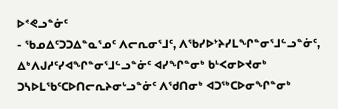ᐅᕝᕙᓗᓐᓃᑦ
- ᖃᓄᐃᑦᑐᑐᐃᓐᓇᕐᓄᑦ ᐱᓕᕆᓂᕐᒧᑦ, ᐱᖃᓯᐅᔾᔨᓯᒪᖏᓐᓂᕐᒧᓪᓗᓐᓃᑦ, ᐃᒃᐱᒍᓱᑦᓯᐊᖏᓐᓂᕐᒧᓪᓗᓐᓃᑦ ᐊᓯᖏᓐᓂᒃ ᑲᒻᐸᓂᐅᔪᓂᒃ ᑐᓴᐅᒪᖃᑦᑕᐅᑎᓕᕆᔨᓂᒡᓗᓐᓃᑦ ᐱᖁᑎᓂᒃ ᐊᑐᖅᑕᐅᓂᖏᓐᓂᒃ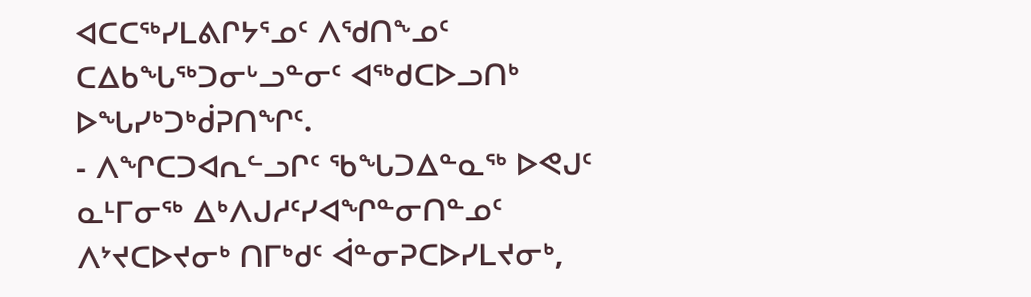ᐊᑕᑕᖅᓯᒪᕕᒋᔭᕐᓄᑦ ᐱᖁᑎᖕᓄᑦ ᑕᐃᑲᖓᖅᑐᓂᒡᓗᓐᓂᑦ ᐊᖅᑯᑕᐅᓗᑎᒃ ᐅᖓᓯᒃᑐᒃᑰᕈᑎᖏᑦ.
- ᐱᖏᑕᑐᐊᕆᓪᓗᒋᑦ ᖃᖓᑐᐃᓐᓇᖅ ᐅᕙᒍᑦ ᓇᒻᒥᓂᖅ ᐃᒃᐱᒍᓱᑦᓯᐊᖏᓐᓂᑎᓐᓄᑦ ᐱᔾᔪᑕᐅᔪᓂᒃ ᑎᒥᒃᑯᑦ ᐋᓐᓂᕈᑕᐅᓯᒪᔪᓂᒃ,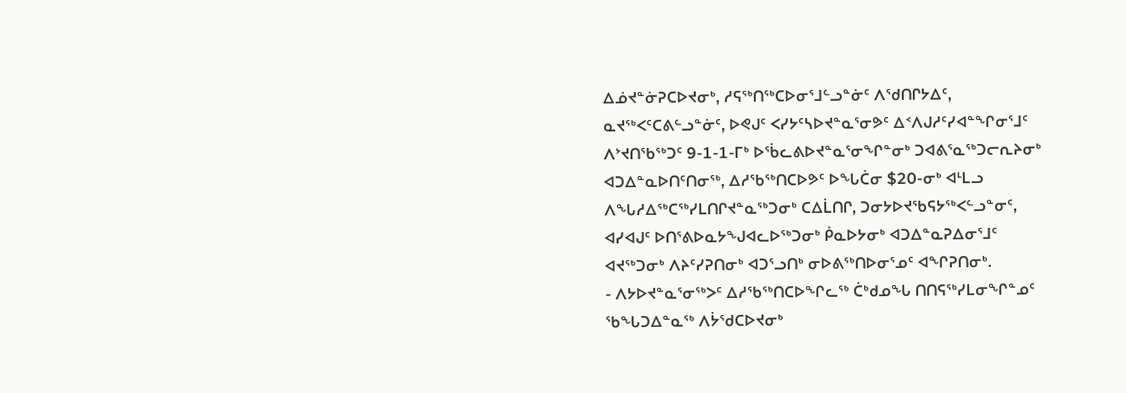ᐃᓅᔪᓐᓃᕈᑕᐅᔪᓂᒃ, ᓱᕋᖅᑎᖅᑕᐅᓂᕐᒧᓪᓗᓐᓃᑦ ᐱᖁᑎᒋᔭᐃᑦ, ᓇᔪᖅᐸᑦᑕᕕᓪᓗᓐᓃᑦ, ᐅᕙᒍᑦ ᐸᓯᔭᑦᓴᐅᔪᓐᓇᕐᓂᕗᑦ ᐃᑉᐱᒍᓱᑦᓯᐊᓐᖏᓂᕐᒧᑦ ᐱᔾᔪᑎᖃᖅᑐᑦ 9-1-1-ᒥᒃ ᐅᖄᓚᕕᐅᔪᓐᓇᕐᓂᖏᓐᓂᒃ ᑐᐊᕕᕐᓇᖅᑐᓕᕆᔨᓂᒃ ᐊᑐᐃᓐᓇᐅᑎᑦᑎᓂᖅ, ᐃᓱᖃᖅᑎᑕᐅᕗᑦ ᐅᖓᑖᓂ $20-ᓂᒃ ᐊᒻᒪᓗ ᐱᖓᓱᐃᖅᑕᖅᓯᒪᑎᒋᔪᓐᓇᖅᑐᓂᒃ ᑕᐃᒫᑎᒋ, ᑐᓂᔭᐅᔪᖃᕋᔭᖅᐸᓪᓗᓐᓂᑦ, ᐊᓯᐊᒍᑦ ᐅᑎᕐᕕᐅᓇᔭᖑᐊᓚᐅᖅᑐᓂᒃ ᑮᓇᐅᔭᓂᒃ ᐊᑐᐃᓐᓇᕈᐃᓂᕐᒧᑦ ᐊᔪᖅᑐᓂᒃ ᐱᔨᑦᓯᕈᑎᓂᒃ ᐊᑐᕐᓗᑎᒃ ᓂᐅᕕᖅᑎᐅᓂᕐᓄᑦ ᐊᖏᕈᑎᓂᒃ.
- ᐱᔭᐅᔪᓐᓇᕐᓂᖅᐳᑦ ᐃᓱᖃᖅᑎᑕᐅᖏᓚᖅ ᑖᒃᑯᓄᖓ ᑎᑎᕋᖅᓯᒪᓂᖏᓐᓄᑦ ᖃᖓᑐᐃᓐᓇᖅ ᐱᔮᖁᑕᐅᔪᓂᒃ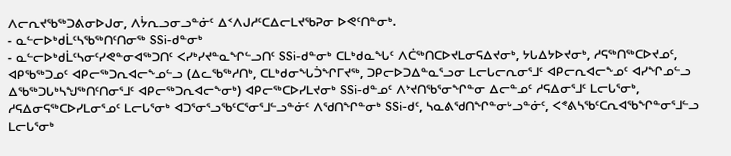ᐱᓕᕆᔪᖃᖅᑐᕕᓂᐅᒍᓂ, ᐱᔮᕆᓗᓂᓗᓐᓃᑦ ᐃᑉᐱᒍᓱᑦᑕᐃᓕᒪᔪᖃᕈᓂ ᐅᕙᑦᑎᓐᓂᒃ.
- ᓇᓪᓕᐅᒃᑯᒫᑦᓴᖃᖅᑎᑦᑎᓂᖅ SSi-ᑯᓐᓂᒃ
- ᓇᓪᓕᐅᒃᑯᒫᑦᓴᓂᑦᓯᕙᓐᓂᐊᖅᑐᑎᑦ ᐸᓯᒃᓯᔪᓐᓇᖏᓪᓗᑎᑦ SSi-ᑯᓐᓂᒃ ᑕᒪᒃᑯᓇᖓᑦ ᐱᑖᖅᑎᑕᐅᔪᒪᓂᕋᐃᔪᓂᒃ, ᔭᒐᐃᔭᐅᔪᓂᒃ, ᓱᕋᖅᑎᖅᑕᐅᔪᓄᑦ, ᐊᑭᖃᖅᑐᓄᑦ ᐊᑭᓕᖅᑐᕆᐊᓕᖕᓄᓪᓗ (ᐃᓚᖃᖅᓱᑎᒃ, ᑕᒪᒃᑯᓂᖓᑑᖏᒥᔪᖅ, ᑐᑭᓕᐅᑐᐃᓐᓇᕐᓗᓂ ᒪᓕᒐᓕᕆᓂᕐᒧᑦ ᐊᑭᓕᕆᐊᓕᖕᓄᑦ ᐊᓯᖏᓄᓪᓗ ᐃᖃᖅᑐᒐᒃᓴᖑᖅᑎᑦᑎᓂᕐᒧᑦ ᐊᑭᓕᖅᑐᕆᐊᓕᖕᓂᒃ) ᐊᑭᓕᖅᑕᐅᓯᒪᔪᓂᒃ SSi-ᑯᓐᓄᑦ ᐱᔾᔪᑎᖃᕐᓂᖏᓐᓂ ᐃᓕᓐᓄᑦ ᓱᕋᐃᓂᕐᒧᑦ ᒪᓕᒐᕐᓂᒃ, ᓱᕋᐃᓂᕋᖅᑕᐅᓯᒪᓂᕐᓄᑦ ᒪᓕᒐᕐᓂᒃ ᐊᑐᕐᓂᕐᓗᖃᑦᑕᕐᓂᕐᒧᓪᓗᓐᓃᑦ ᐱᖁᑎᖏᓐᓂᒃ SSi-ᑯᑦ, ᓴᓇᕕᖁᑎᖏᓐᓂᒡᓗᓐᓃᑦ, ᐸᕝᕕᓴᖃᑦᑕᕆᐊᖃᖏᓐᓂᕐᒧᓪᓗ ᒪᓕᒐᕐᓂᒃ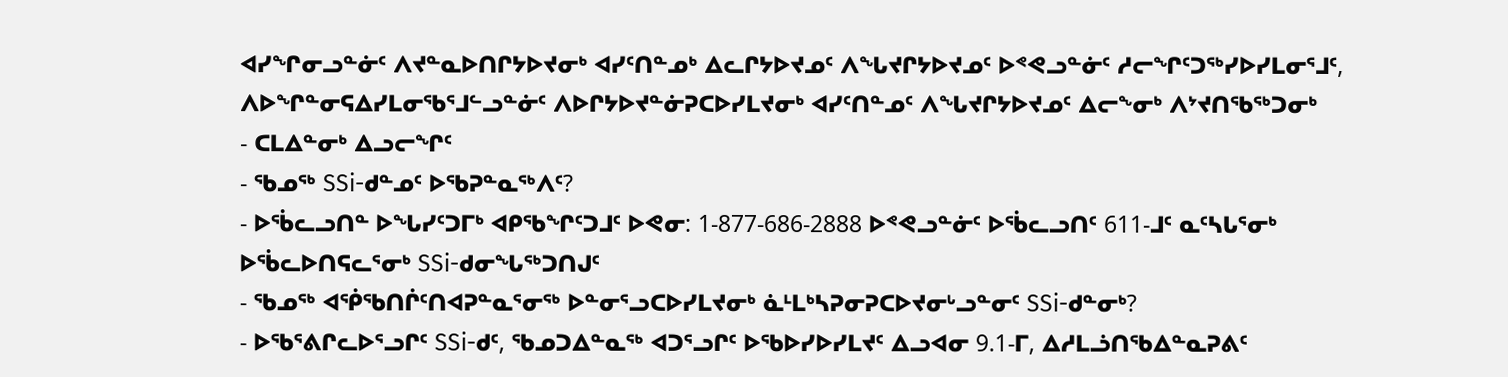ᐊᓯᖏᓂᓗᓐᓃᑦ ᐱᔪᓐᓇᐅᑎᒋᔭᐅᔪᓂᒃ ᐊᓯᑦᑎᓐᓄᒃ ᐃᓚᒋᔭᐅᔪᓄᑦ ᐱᖓᔪᒋᔭᐅᔪᓄᑦ ᐅᕝᕙᓗᓐᓃᑦ ᓱᓕᖏᑦᑐᖅᓯᐅᓯᒪᓂᕐᒧᑦ, ᐱᐅᖏᓐᓂᕋᐃᓯᒪᓂᖃᕐᒧᓪᓗᓐᓃᑦ ᐱᐅᒋᔭᐅᔪᓐᓃᕈᑕᐅᓯᒪᔪᓂᒃ ᐊᓯᑦᑎᓐᓄᑦ ᐱᖓᔪᒋᔭᐅᔪᓄᑦ ᐃᓕᖕᓂᒃ ᐱᔾᔪᑎᖃᖅᑐᓂᒃ
- ᑕᒪᐃᓐᓂᒃ ᐃᓗᓕᖏᑦ
- ᖃᓄᖅ SSi-ᑯᓐᓄᑦ ᐅᖃᕈᓐᓇᖅᐱᑦ?
- ᐅᖄᓚᓗᑎᓐ ᐅᖓᓯᑦᑐᒥᒃ ᐊᑭᖃᖏᑦᑐᒧᑦ ᐅᕙᓂ: 1-877-686-2888 ᐅᕝᕙᓗᓐᓃᑦ ᐅᖄᓚᓗᑎᑦ 611-ᒧᑦ ᓇᑦᓴᒐᕐᓂᒃ ᐅᖄᓚᐅᑎᕋᓚᕐᓂᒃ SSi-ᑯᓂᖓᖅᑐᑎᒍᑦ
- ᖃᓄᖅ ᐊᖀᖃᑎᒌᑦᑎᐊᕈᓐᓇᕐᓂᖅ ᐅᓐᓂᕐᓗᑕᐅᓯᒪᔪᓂᒃ ᓈᒻᒪᒃᓴᕈᓂᕈᑕᐅᔪᓂᒡᓗᓐᓂᑦ SSi-ᑯᓐᓂᒃ?
- ᐅᖃᕐᕕᒋᓚᐅᕐᓗᒋᑦ SSi-ᑯᑦ, ᖃᓄᑐᐃᓐᓇᖅ ᐊᑐᕐᓗᒋᑦ ᐅᖃᐅᓯᐅᓯᒪᔪᑦ ᐃᓗᐊᓂ 9.1-ᒥ, ᐃᓱᒪᓘᑎᖃᐃᓐᓇᕈᕕᑦ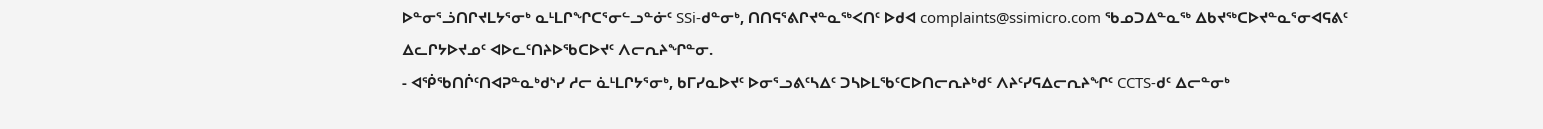ᐅᓐᓂᕐᓘᑎᒋᔪᒪᔭᕐᓂᒃ ᓇᒻᒪᒋᖏᑕᕐᓂᓪᓗᓐᓃᑦ SSi-ᑯᓐᓂᒃ, ᑎᑎᕋᕐᕕᒋᔪᓐᓇᖅᐸᑎᑦ ᐅᑯᐊ complaints@ssimicro.com ᖃᓄᑐᐃᓐᓇᖅ ᐃᑲᔪᖅᑕᐅᔪᓐᓇᕐᓂᐊᕋᕕᑦ ᐃᓚᒋᔭᐅᔪᓄᑦ ᐊᐅᓚᑦᑎᔨᐅᖃᑕᐅᔪᑦ ᐱᓕᕆᔨᖏᓐᓂ.
- ᐊᖀᖃᑎᒌᑦᑎᐊᕈᓐᓇᒃᑯᔅᓯ ᓱᓕ ᓈᒻᒪᒋᔭᕐᓂᒃ, ᑲᒥᓯᓇᐅᔪᑦ ᐅᓂᕐᓗᕕᑦᓴᐃᑦ ᑐᓴᐅᒪᖃᑦᑕᐅᑎᓕᕆᔨᒃᑯᑦ ᐱᔨᑦᓯᕋᐃᓕᕆᔨᖏᑦ CCTS-ᑯᑦ ᐃᓕᓐᓂᒃ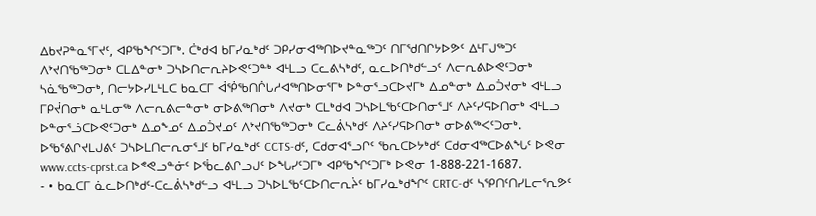ᐃᑲᔪᕈᓐᓇᕐᒥᔪᑦ, ᐊᑭᖃᖏᑦᑐᒥᒃ. ᑖᒃᑯᐊ ᑲᒥᓯᓇᒃᑯᑦ ᑐᑭᓯᓂᐊᖅᑎᐅᔪᓐᓇᖅᑐᑦ ᑎᒥᖁᑎᒋᔭᐅᕗᑦ ᐃᒻᒥᒍᖅᑐᑦ ᐱᔾᔪᑎᖃᖅᑐᓂᒃ ᑕᒪᐃᓐᓂᒃ ᑐᓴᐅᑎᓕᕆᔨᐅᕙᑦᑐᓐᒃ ᐊᒻᒪᓗ ᑕᓚᕕᓴᒃᑯᑦ, ᓇᓚᐅᑎᒃᑯᓪᓗᑦ ᐱᓕᕆᕕᐅᕙᑦᑐᓂᒃ ᓴᓈᖃᖅᑐᓂᒃ, ᑎᓕᔭᐅᓯᒪᒻᒪᑕ ᑲᓇᑕᒥ ᐋᖀᖃᑎᒌᒐᓱᐊᖅᑎᐅᓂᕐᒥᒃ ᐅᓐᓂᕐᓗᑕᐅᔪᒥᒃ ᐃᓄᓐᓂᒃ ᐃᓄᑑᔪᓂᒃ ᐊᒻᒪᓗ ᒥᑭᔫᑎᓂᒃ ᓇᒻᒪᓂᖅ ᐱᓕᕆᕕᓕᓐᓂᒃ ᓂᐅᕕᖅᑎᓂᒃ ᐱᔪᓂᒃ ᑕᒪᒃᑯᐊ ᑐᓴᐅᒪᖃᑦᑕᐅᑎᓂᕐᒧᑦ ᐱᔨᑦᓯᕋᐅᑎᓂᒃ ᐊᒻᒪᓗ ᐅᓐᓂᕐᓘᑕᐅᕙᑦᑐᓂᒃ ᐃᓄᖕᓄᑦ ᐃᓄᑑᔪᓄᑦ ᐱᔾᔪᑎᖃᖅᑐᓂᒃ ᑕᓚᕖᓴᒃᑯᑦ ᐱᔨᑦᓯᕋᐅᑎᓂᒃ ᓂᐅᕕᖅᐸᑦᑐᓂᒃ. ᐅᖃᕐᕕᒋᔪᒪᒍᕕᑦ ᑐᓴᐅᒪᑎᓕᕆᓂᕐᒧᑦ ᑲᒥᓯᓇᒃᑯᑦ CCTS-ᑯᑦ, ᑕᑯᓂᐊᕐᓗᒋᑦ ᖃᕆᑕᐅᔭᒃᑯᑦ ᑕᑯᓂᐊᖅᑕᐅᕕᖓᑦ ᐅᕙᓂ www.ccts-cprst.ca ᐅᕝᕙᓗᓐᓃᑦ ᐅᖄᓚᕕᒋᓗᒍᑦ ᐅᖓᓯᑦᑐᒥᒃ ᐊᑭᖃᖏᑦᑐᒥᒃ ᐅᕙᓂ 1-888-221-1687.
- • ᑲᓇᑕᒥ ᓈᓚᐅᑎᒃᑯᑦ-ᑕᓚᕖᓴᒃᑯᓪᓗ ᐊᒻᒪᓗ ᑐᓴᐅᒪᖃᑦᑕᐅᑎᓕᕆᔩᑦ ᑲᒥᓯᓇᒃᑯᖏᑦ CRTC-ᑯᑦ ᓴᕿᑎᑦᑎᓯᒪᓕᕐᕆᕗᑦ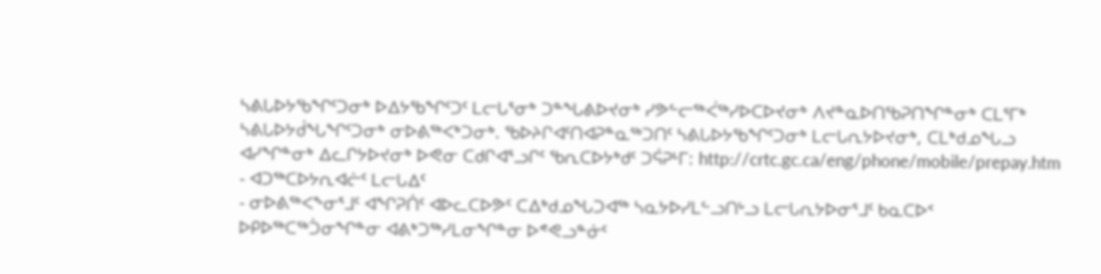ᓴᕕᒐᐅᔭᖃᖏᑦᑐᓂᒃ ᐅᐃᔭᖃᖏᑦᑐᑦ ᒪᓕᒐᕐᓂᒃ ᑐᓐᖓᕕᐅᔪᓂᒃ ᓯᕗᓪᓕᖅᐹᖅᓯᐅᑕᐅᔪᓂᒃ ᐱᔪᓐᓇᐅᑎᕐᑲᕈᑎᖏᓐᓂᒃ ᑕᒪᕐᒥᒃ ᓴᕕᒐᐅᔭᑰᖓᖏᑦᑐᓂᒃ ᓂᐅᕕᖅᐸᒃᑐᓂᒃ. ᖃᐅᔨᒋᐊᑦᑎᐊᕈᓐᓇᖅᑐᑎᑦ ᓴᕕᒐᐅᔭᖃᖏᑦᑐᓂᒃ ᒪᓕᒐᕆᔭᐅᔪᓂᒃ, ᑕᒪᒃᑯᓄᖓᓗ ᐊᓯᖏᓐᓂᒃ ᐃᓚᒋᔭᐅᔪᓂᒃ ᐅᕙᓂ ᑕᑯᒋᐊᕐᓗᒋᑦ ᖃᕆᑕᐅᔭᒃᑯᑦ ᑐᕌᕈᒻᒥ: http://crtc.gc.ca/eng/phone/mobile/prepay.htm
- ᐊᑐᖅᑕᐅᔭᕆᐊᓖᑦ ᒪᓕᒐᐃᑦ
- ᓂᐅᕕᖅᐸᖕᓂᕐᒧᑦ ᐊᖏᕈᑏᑦ ᐊᐅᓚᑕᐅᕗᑦ ᑕᐃᒃᑯᓄᖓᑐᐊᖅ ᓴᓇᔭᐅᓯᒪᓪᓗᑎᒡᓗ ᒪᓕᒐᕆᔭᐅᓂᕐᒧᑦ ᑲᓇᑕᐅᑉ ᐅᑭᐅᖅᑕᖅᑑᓂᖏᓐᓂ ᐊᕕᒃᑐᖅᓯᒪᓂᖏᓐᓂ ᐅᕝᕙᓗᓐᓃᑦ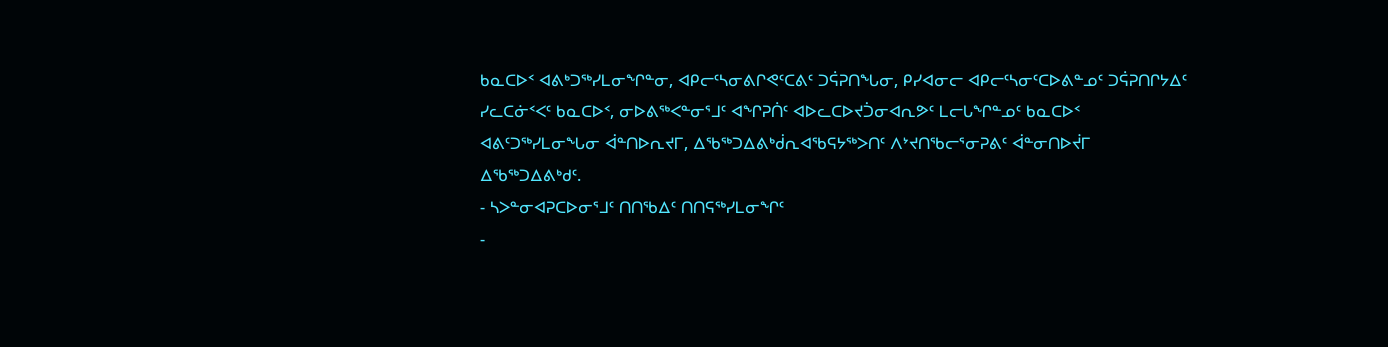ᑲᓇᑕᐅᑉ ᐊᕕᒃᑐᖅᓯᒪᓂᖏᓐᓂ, ᐊᑭᓕᑦᓴᓂᕕᒋᕙᑦᑕᕕᑦ ᑐᕌᕈᑎᖓᓂ, ᑭᓯᐊᓂᓕ ᐊᑭᓕᑦᓴᓂᑦᑕᐅᕕᓐᓄᑦ ᑐᕌᕈᑎᒋᔭᐃᑦ ᓯᓚᑕᓃᑉᐸᑦ ᑲᓇᑕᐅᑉ, ᓂᐅᕕᖅᐸᓐᓂᕐᒧᑦ ᐊᖏᕈᑏᑦ ᐊᐅᓚᑕᐅᔪᑑᓂᐊᕆᕗᑦ ᒪᓕᒐᖏᓐᓄᑦ ᑲᓇᑕᐅᑉ ᐊᕕᑦᑐᖅᓯᒪᓂᖓᓂ ᐋᓐᑎᐅᕆᔪᒥ, ᐃᖃᖅᑐᐃᕕᒃᑰᕆᐊᖃᕋᔭᖅᐳᑎᑦ ᐱᔾᔪᑎᖃᓕᕐᓂᕈᕕᑦ ᐋᓐᓂᑎᐅᔫᒥ ᐃᖃᖅᑐᐃᕕᒃᑯᑦ.
- ᓴᐳᓐᓂᐊᕈᑕᐅᓂᕐᒧᑦ ᑎᑎᖃᐃᑦ ᑎᑎᕋᖅᓯᒪᓂᖏᑦ
-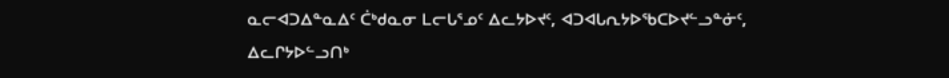ᓇᓕᐊᑐᐃᓐᓇᐃᑦ ᑖᒃᑯᓇᓂ ᒪᓕᒐᕐᓄᑦ ᐃᓚᔭᐅᔪᑦ, ᐊᑐᐊᒐᕆᔭᐅᖃᑕᐅᔪᓪᓗᓐᓃᑦ, ᐃᓚᒋᔭᐅᓪᓗᑎᒃ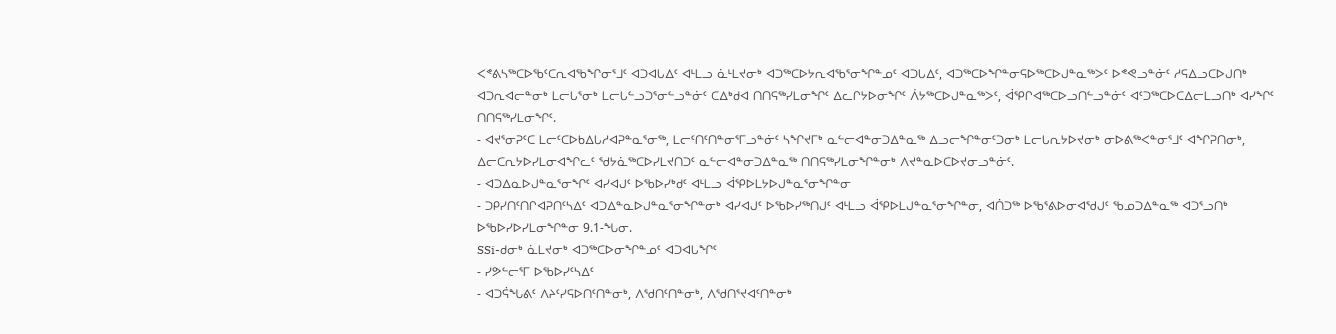ᐸᕝᕕᓴᖅᑕᐅᖃᑦᑕᕆᐊᖃᖏᓂᕐᒧᑦ ᐊᑐᐊᒐᐃᑦ ᐊᒻᒪᓗ ᓈᒻᒪᔪᓂᒃ ᐊᑐᖅᑕᐅᔭᕆᐊᖃᕐᓂᖏᓐᓄᑦ ᐊᑐᒐᐃᑦ, ᐊᑐᖅᑕᐅᖏᓐᓂᕋᐅᖅᑕᐅᒍᓐᓇᖅᐳᑦ ᐅᕝᕙᓗᓐᓃᑦ ᓱᕋᐃᓗᑕᐅᒍᑎᒃ ᐊᑐᕆᐊᓕᓐᓂᒃ ᒪᓕᒐᕐᓂᒃ ᒪᓕᒐᓪᓗᑐᕐᓂᓪᓗᓐᓃᑦ ᑕᐃᒃᑯᐊ ᑎᑎᕋᖅᓯᒪᓂᖏᑦ ᐃᓚᒋᔭᐅᓂᖏᑦ ᐲᔭᖅᑕᐅᒍᓐᓇᖅᐳᑦ, ᐋᕿᒋᐊᖅᑕᐅᓗᑎᓪᓗᓐᓃᑦ ᐊᑦᑐᖅᑕᐅᑕᐃᓕᒪᓗᑎᒃ ᐊᓯᖏᑦ ᑎᑎᕋᖅᓯᒪᓂᖏᑦ.
- ᐊᔪᕐᓂᕈᑦᑕ ᒪᓕᑦᑕᐅᑲᐃᒐᓱᐊᕈᓐᓇᕐᓂᖅ, ᒪᓕᑦᑎᑦᑎᓐᓂᕐᒥᓗᓐᓃᑦ ᓴᖏᔪᒥᒃ ᓇᓪᓕᐊᓐᓂᑐᐃᓐᓇᖅ ᐃᓗᓕᖏᓐᓂᑦᑐᓂᒃ ᒪᓕᒐᕆᔭᐅᔪᓂᒃ ᓂᐅᕕᖅᐸᓐᓂᕐᒧᑦ ᐊᖏᕈᑎᓂᒃ, ᐃᓕᑕᕆᔭᐅᓯᒪᓂᐊᖏᓚᑦ ᖁᔭᓈᖅᑕᐅᓯᒪᔪᑎᑐᑦ ᓇᓪᓕᐊᓐᓂᑐᐃᓐᓇᖅ ᑎᑎᕋᖅᓯᒪᓂᖏᓐᓂᒃ ᐱᔪᓐᓇᐅᑕᐅᔪᓂᓗᓐᓃᑦ.
- ᐊᑐᐃᓇᐅᒍᓐᓇᕐᓂᖏᑦ ᐊᓯᐊᒍᑦ ᐅᖃᐅᓯᒃᑯᑦ ᐊᒻᒪᓗ ᐋᕿᐅᒪᔭᐅᒍᓐᓇᕐᓂᖏᓐᓂ
- ᑐᑭᓯᑎᑦᑎᒋᐊᕈᑎᑦᓴᐃᑦ ᐊᑐᐃᓐᓇᐅᒍᓐᓇᕐᓂᖏᓐᓂᒃ ᐊᓯᐊᒍᑦ ᐅᖃᐅᓯᖅᑎᒍᑦ ᐊᒻᒪᓗ ᐋᕿᐅᒪᒍᓐᓇᕐᓂᖏᓐᓂ, ᐊᑏᑐᖅ ᐅᖃᕐᕕᐅᓂᐊᖁᒍᑦ ᖃᓄᑐᐃᓐᓇᖅ ᐊᑐᕐᓗᑎᒃ ᐅᖃᐅᓯᐅᓯᒪᓂᖏᓐᓂ 9.1-ᖓᓂ.
SSi-ᑯᓂᒃ ᓈᒪᔪᓂᒃ ᐊᑐᖅᑕᐅᓂᖏᓐᓄᑦ ᐊᑐᐊᒐᖏᑦ
- ᓯᕗᓪᓕᕐᒥ ᐅᖃᐅᓯᑦᓴᐃᑦ
- ᐊᑐᕌᖓᕕᑦ ᐱᔨᑦᓯᕋᐅᑎᑦᑎᓐᓂᒃ, ᐱᖁᑎᑦᑎᓐᓂᒃ, ᐱᖁᑎᕐᔪᐊᑦᑎᓐᓂᒃ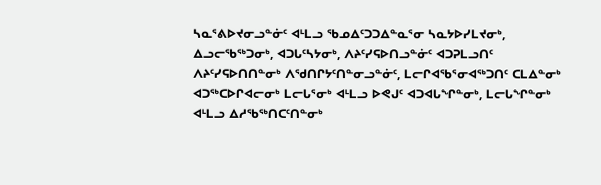ᓴᓇᕐᕕᐅᔪᓂᓗᓐᓃᑦ ᐊᒻᒪᓗ ᖃᓄᐃᑦᑐᑐᐃᓐᓇᕐᓂ ᓴᓇᔭᐅᓯᒪᔪᓂᒃ, ᐃᓗᓕᖃᖅᑐᓂᒃ, ᐊᑐᒐᑦᓴᔭᓂᒃ, ᐱᔨᑦᓯᕋᐅᑎᓗᓐᓃᑦ ᐊᑐᕈᒪᓗᑎᑦ ᐱᔨᑦᓯᕋᐅᑎᑎᓐᓂᒃ ᐱᖁᑎᒋᔭᑦᑎᓐᓂᓗᓐᓃᑦ, ᒪᓕᒋᐊᖃᕐᓂᐊᖅᑐᑎᑦ ᑕᒪᐃᓐᓂᒃ ᐊᑐᖅᑕᐅᒋᐊᓕᓂᒃ ᒪᓕᒐᕐᓂᒃ ᐊᒻᒪᓗ ᐅᕙᒍᑦ ᐊᑐᐊᒐᖏᓐᓂᒃ, ᒪᓕᒐᖏᓐᓂᒃ ᐊᒻᒪᓗ ᐃᓱᖃᖅᑎᑕᑦᑎᓐᓂᒃ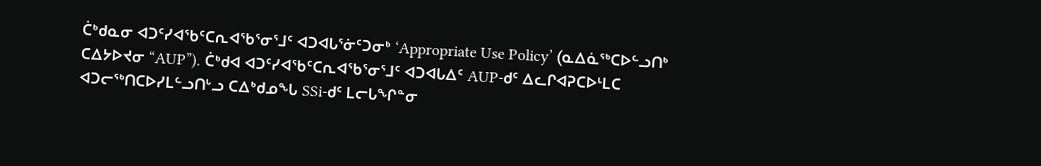ᑖᒃᑯᓇᓂ ᐊᑐᑦᓯᐊᖃᑦᑕᕆᐊᖃᕐᓂᕐᒧᑦ ᐊᑐᐊᒐᕐᓃᑦᑐᓂᒃ ‘Appropriate Use Policy’ (ᓇᐃᓈᖅᑕᐅᓪᓗᑎᒃ ᑕᐃᔭᐅᔪᓂ “AUP”). ᑖᒃᑯᐊ ᐊᑐᑦᓯᐊᖃᑦᑕᕆᐊᖃᕐᓂᕐᒧᑦ ᐊᑐᐊᒐᐃᑦ AUP-ᑯᑦ ᐃᓚᒋᐊᕈᑕᐅᒻᒪᑕ ᐊᑐᓕᖅᑎᑕᐅᓯᒪᓪᓗᑎᒡᓗ ᑕᐃᒃᑯᓄᖓ SSi-ᑯᑦ ᒪᓕᒐᖏᓐᓂ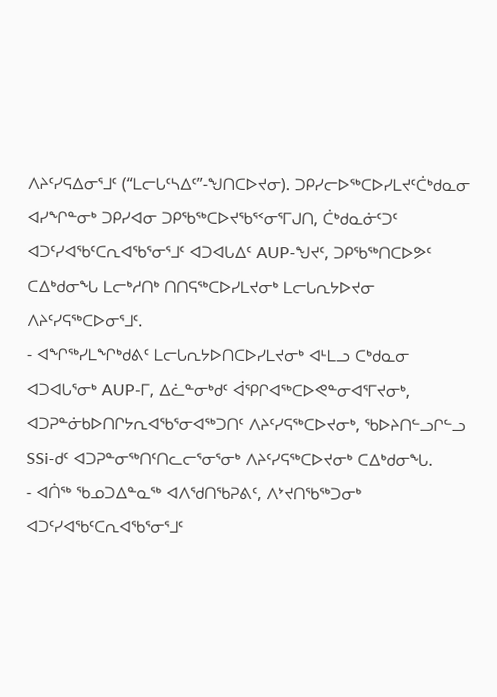ᐱᔨᑦᓯᕋᐃᓂᕐᒧᑦ (“ᒪᓕᒐᑦᓴᐃᑦ”-ᖑᑎᑕᐅᔪᓂ). ᑐᑭᓯᓕᐅᖅᑕᐅᓯᒪᔪᑦᑖᒃᑯᓇᓂ ᐊᓯᖏᓐᓂᒃ ᑐᑭᓯᐊᓂ ᑐᑭᖃᖅᑕᐅᔪᖃᕐᑉᓂᕐᒥᒍᑎ, ᑖᒃᑯᓇᓃᑦᑐᑦ ᐊᑐᑦᓯᐊᖃᑦᑕᕆᐊᖃᕐᓂᕐᒧᑦ ᐊᑐᐊᒐᐃᑦ AUP-ᖑᔪᑦ, ᑐᑭᖃᖅᑎᑕᐅᕗᑦ ᑕᐃᒃᑯᓂᖓ ᒪᓕᒃᓱᑎᒃ ᑎᑎᕋᖅᑕᐅᓯᒪᔪᓂᒃ ᒪᓕᒐᕆᔭᐅᔪᓂ ᐱᔨᑦᓯᕋᖅᑕᐅᓂᕐᒧᑦ.
- ᐊᖏᖅᓯᒪᖏᒃᑯᕕᑦ ᒪᓕᒐᕆᔭᐅᑎᑕᐅᓯᒪᔪᓂᒃ ᐊᒻᒪᓗ ᑕᒃᑯᓇᓂ ᐊᑐᐊᒐᕐᓂᒃ AUP-ᒥ, ᐃᓛᓐᓂᒃᑯᑦ ᐋᕿᒋᐊᖅᑕᐅᕙᓐᓂᐊᕐᒥᔪᓂᒃ, ᐊᑐᕈᓐᓃᑲᐅᑎᒋᔭᕆᐊᖃᕐᓂᐊᖅᑐᑎᑦ ᐱᔨᑦᓯᕋᖅᑕᐅᔪᓂᒃ, ᖃᐅᔨᑎᓪᓗᒋᓪᓗ SSi-ᑯᑦ ᐊᑐᕈᓐᓂᖅᑎᑦᑎᓚᓕᕐᓂᕐᓂᒃ ᐱᔨᑦᓯᕋᖅᑕᐅᔪᓂᒃ ᑕᐃᒃᑯᓂᖓ.
- ᐊᑏᖅ ᖃᓄᑐᐃᓐᓇᖅ ᐊᐱᖁᑎᖃᕈᕕᑦ, ᐱᔾᔪᑎᖃᖅᑐᓂᒃ ᐊᑐᑦᓯᐊᖃᑦᑕᕆᐊᖃᕐᓂᕐᒧᑦ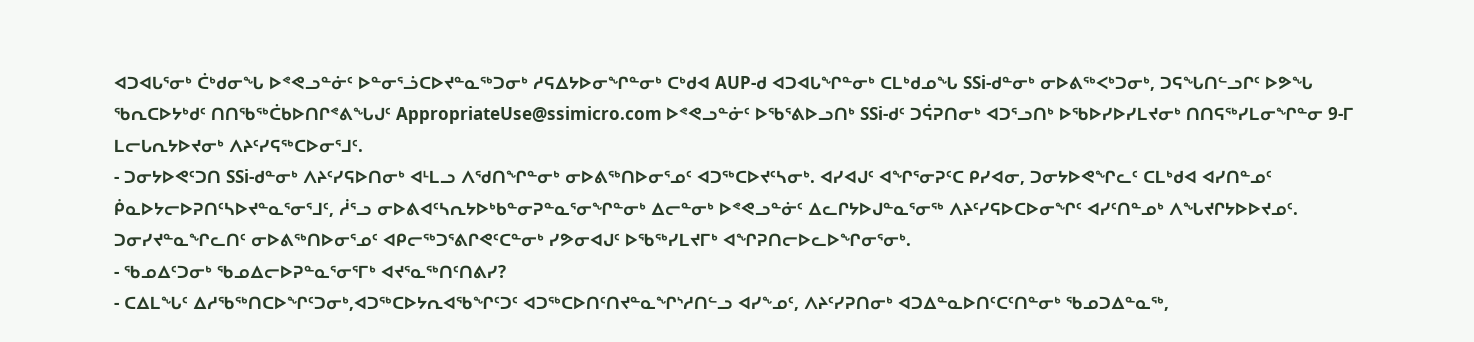ᐊᑐᐊᒐᕐᓂᒃ ᑖᒃᑯᓂᖓ ᐅᕝᕙᓗᓐᓃᑦ ᐅᓐᓂᕐᓘᑕᐅᔪᓐᓇᖅᑐᓂᒃ ᓱᕋᐃᔭᐅᓂᖏᓐᓂᒃ ᑕᒃᑯᐊ AUP-ᑯ ᐊᑐᐊᒐᖏᓐᓂᒃ ᑕᒪᒃᑯᓄᖓ SSi-ᑯᓐᓂᒃ ᓂᐅᕕᖅᐸᒃᑐᓂᒃ, ᑐᕋᖓᑎᓪᓗᒋᑦ ᐅᕗᖓ ᖃᕆᑕᐅᔭᒃᑯᑦ ᑎᑎᖃᖅᑖᑲᐅᑎᒋᕝᕕᖓᒍᑦ AppropriateUse@ssimicro.com ᐅᕝᕙᓗᓐᓃᑦ ᐅᖃᕐᕕᐅᓗᑎᒃ SSi-ᑯᑦ ᑐᕌᕈᑎᓂᒃ ᐊᑐᕐᓗᑎᒃ ᐅᖃᐅᓯᐅᓯᒪᔪᓂᒃ ᑎᑎᕋᖅᓯᒪᓂᖏᓐᓂ 9-ᒥ ᒪᓕᒐᕆᔭᐅᔪᓂᒃ ᐱᔨᑦᓯᕋᖅᑕᐅᓂᕐᒧᑦ.
- ᑐᓂᔭᐅᕙᑦᑐᑎ SSi-ᑯᓐᓂᒃ ᐱᔨᑦᓯᕋᐅᑎᓂᒃ ᐊᒻᒪᓗ ᐱᖁᑎᖏᓐᓂᒃ ᓂᐅᕕᖅᑎᐅᓂᕐᓄᑦ ᐊᑐᖅᑕᐅᔪᑦᓴᓂᒃ. ᐊᓯᐊᒍᑦ ᐊᖏᕐᓂᕈᑦᑕ ᑭᓯᐊᓂ, ᑐᓂᔭᐅᕙᖏᓚᑦ ᑕᒪᒃᑯᐊ ᐊᓯᑎᓐᓄᑦ ᑮᓇᐅᔭᓕᐅᕈᑎᑦᓴᐅᔪᓐᓇᕐᓂᕐᒧᑦ, ᓲᕐᓗ ᓂᐅᕕᐊᑦᓴᕆᔭᐅᒃᑲᓐᓂᕈᓐᓇᕐᓂᖏᓐᓂᒃ ᐃᓕᓐᓂᒃ ᐅᕝᕙᓗᓐᓃᑦ ᐃᓚᒋᔭᐅᒍᓐᓇᕐᓂᖅ ᐱᔨᑦᓯᕋᐅᑕᐅᓂᖏᑦ ᐊᓯᑦᑎᓐᓄᒃ ᐱᖓᔪᒋᔭᐅᐅᔪᓄᑦ. ᑐᓂᓯᔪᓐᓇᖏᓚᑎᑦ ᓂᐅᕕᖅᑎᐅᓂᕐᓄᑦ ᐊᑭᓕᖅᑐᕐᕕᒋᕙᑦᑕᓐᓂᒃ ᓯᕗᓂᐊᒍᑦ ᐅᖃᖅᓯᒪᔪᒥᒃ ᐊᖏᕈᑎᓕᐅᓚᐅᖏᓂᕐᓂᒃ.
- ᖃᓄᐃᑦᑐᓂᒃ ᖃᓄᐃᓕᐅᕈᓐᓇᕐᓂᕐᒥᒃ ᐊᔪᕐᓇᖅᑎᑦᑎᕕᓯ?
- ᑕᐃᒪᖓᑦ ᐃᓱᖃᖅᑎᑕᐅᖏᑦᑐᓂᒃ,ᐊᑐᖅᑕᐅᔭᕆᐊᖃᖏᑦᑐᑦ ᐊᑐᖅᑕᐅᑎᑦᑎᔪᓐᓇᖏᔅᓱᑎᓪᓗ ᐊᓯᖕᓄᑦ, ᐱᔨᑦᓯᕈᑎᓂᒃ ᐊᑐᐃᓐᓇᐅᑎᑦᑕᑦᑎᓐᓂᒃ ᖃᓄᑐᐃᓐᓇᖅ,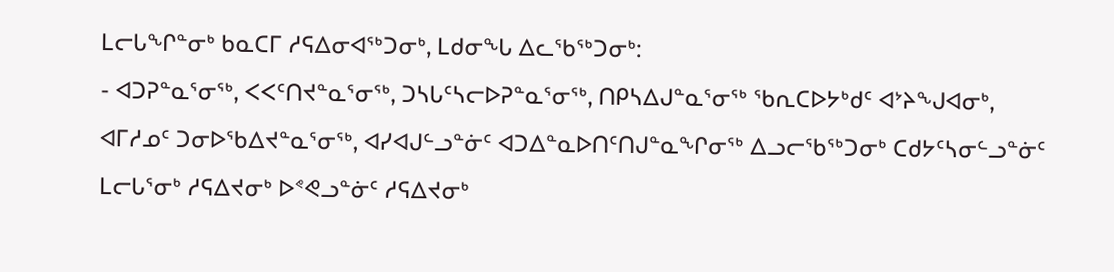ᒪᓕᒐᖏᓐᓂᒃ ᑲᓇᑕᒥ ᓱᕋᐃᓂᐊᖅᑐᓂᒃ, ᒪᑯᓂᖓ ᐃᓚᖃᖅᑐᓂᒃ:
- ᐊᑐᕈᓐᓇᕐᓂᖅ, ᐸᐸᑦᑎᔪᓐᓇᕐᓂᖅ, ᑐᓴᒐᑦᓴᓕᐅᕈᓐᓇᕐᓂᖅ, ᑎᑭᓴᐃᒍᓐᓇᕐᓂᖅ ᖃᕆᑕᐅᔭᒃᑯᑦ ᐊᔾᔨᖑᐊᓂᒃ, ᐊᒥᓱᓄᑦ ᑐᓂᐅᖃᐃᔪᓐᓇᕐᓂᖅ, ᐊᓯᐊᒍᓪᓗᓐᓃᑦ ᐊᑐᐃᓐᓇᐅᑎᑦᑎᒍᓐᓇᖏᓂᖅ ᐃᓗᓕᖃᖅᑐᓂᒃ ᑕᑯᔭᑦᓴᓂᓪᓗᓐᓃᑦ ᒪᓕᒐᕐᓂᒃ ᓱᕋᐃᔪᓂᒃ ᐅᕝᕙᓗᓐᓃᑦ ᓱᕋᐃᔪᓂᒃ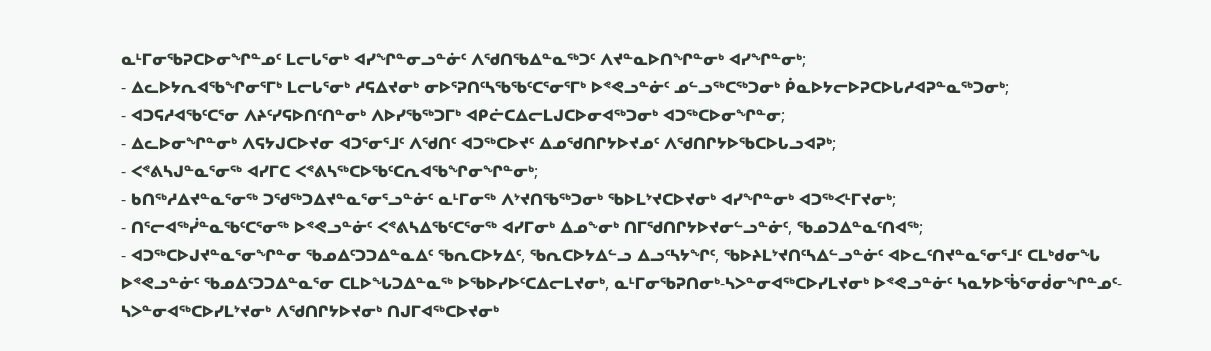ᓇᒻᒥᓂᖃᕈᑕᐅᓂᖏᓐᓄᑦ ᒪᓕᒐᕐᓂᒃ ᐊᓯᖏᓐᓂᓗᓐᓃᑦ ᐱᖁᑎᖃᐃᓐᓇᖅᑐᑦ ᐱᔪᓐᓇᐅᑎᖏᓐᓂᒃ ᐊᓯᖏᓐᓂᒃ;
- ᐃᓚᐅᔭᕆᐊᖃᖏᓂᕐᒥᒃ ᒪᓕᒐᕐᓂᒃ ᓱᕋᐃᔪᓂᒃ ᓂᐅᕐᕈᑎᑦᓴᖃᖃᑦᑕᕐᓂᕐᒥᒃ ᐅᕝᕙᓗᓐᓃᑦ ᓄᓪᓗᖅᑕᖅᑐᓂᒃ ᑮᓇᐅᔭᓕᐅᕈᑕᐅᒐᓱᐊᕈᓐᓇᖅᑐᓂᒃ;
- ᐊᑐᕋᓱᐊᖃᑦᑕᕐᓂ ᐱᔨᑦᓯᕋᐅᑎᑦᑎᓐᓂᒃ ᐱᐅᓯᖃᖅᑐᒥᒃ ᐊᑭᓖᑕᐃᓕᒪᒍᑕᐅᓂᐊᖅᑐᓂᒃ ᐊᑐᖅᑕᐅᓂᖏᓐᓂ;
- ᐃᓚᐅᓂᖏᓐᓂᒃ ᐱᕋᔭᒍᑕᐅᔪᓂ ᐊᑐᕐᓂᕐᒧᑦ ᐱᖁᑎᑦ ᐊᑐᖅᑕᐅᔪᑦ ᐃᓄᖁᑎᒋᔭᐅᔪᓄᑦ ᐱᖁᑎᒋᔭᐅᖃᑕᐅᒐᓗᐊᕈᒃ;
- ᐸᕝᕕᓴᒍᓐᓇᕐᓂᖅ ᐊᓯᒥᑕ ᐸᕝᕕᓴᖅᑕᐅᖃᑦᑕᕆᐊᖃᖏᓂᖏᓐᓂᒃ;
- ᑲᑎᖅᓱᐃᔪᓐᓇᕐᓂᖅ ᑐᖁᖅᑐᐃᔪᓐᓇᕐᓂᕐᓗᓐᓃᑦ ᓇᒻᒥᓂᖅ ᐱᔾᔪᑎᖃᖅᑐᓂᒃ ᖃᐅᒪᔾᔪᑕᐅᔪᓂᒃ ᐊᓯᖏᓐᓂᒃ ᐊᑐᖅᐸᒻᒥᔪᓂᒃ;
- ᑎᕐᓕᐊᖅᓰᓐᓇᖃᑦᑕᕐᓂᖅ ᐅᕝᕙᓗᓐᓃᑦ ᐸᕝᕕᓴᐃᖃᑦᑕᕐᓂᖅ ᐊᓯᒥᓂᒃ ᐃᓄᖕᓂᒃ ᑎᒥᖁᑎᒋᔭᐅᔪᓂᓪᓗᓐᓃᑦ, ᖃᓄᑐᐃᓐᓇᑦᑎᐊᖅ;
- ᐊᑐᖅᑕᐅᒍᔪᓐᓇᕐᓂᖏᓐᓂ ᖃᓄᐃᑦᑐᑐᐃᓐᓇᐃᑦ ᖃᕆᑕᐅᔭᐃᑦ, ᖃᕆᑕᐅᔭᐃᓪᓗ ᐃᓗᑦᓴᔭᖏᑦ, ᖃᐅᔨᒪᔾᔪᑎᑦᓴᐃᓪᓗᓐᓃᑦ ᐊᐅᓚᑦᑎᔪᓐᓇᕐᓂᕐᒧᑦ ᑕᒪᒃᑯᓂᖓ ᐅᕝᕙᓗᓐᓃᑦ ᖃᓄᐃᑦᑐᑐᐃᓐᓇᕐᓂ ᑕᒪᐅᖓᑐᐃᓐᓇᖅ ᐅᖃᐅᓯᐅᑦᑕᐃᓕᒪᔪᓂᒃ, ᓇᒻᒥᓂᖃᕈᑎᓂᒃ-ᓴᐳᓐᓂᐊᖅᑕᐅᓯᒪᔪᓂᒃ ᐅᕝᕙᓗᓐᓃᑦ ᓴᓇᔭᐅᖄᕐᓂᑰᓂᖏᓐᓄᑦ-ᓴᐳᓐᓂᐊᖅᑕᐅᓯᒪᔾᔪᓂᒃ ᐱᖁᑎᒋᔭᐅᔪᓂᒃ ᑎᒍᒥᐊᖅᑕᐅᔪᓂᒃ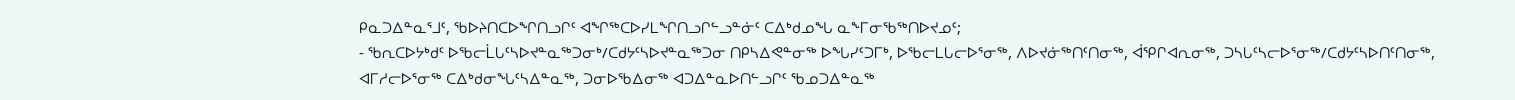ᑭᓇᑐᐃᓐᓇᕐᒧᑦ, ᖃᐅᔨᑎᑕᐅᖏᑎᓗᒋᑦ ᐊᖏᖅᑕᐅᓯᒪᖏᑎᓗᒋᓪᓗᓐᓃᑦ ᑕᐃᒃᑯᓄᖓ ᓇᖕᒥᓂᖃᖅᑎᐅᔪᓄᑦ;
- ᖃᕆᑕᐅᔭᒃᑯᑦ ᐅᖃᓕᒫᒐᑦᓴᐅᔪᓐᓇᖅᑐᓂᒃ/ᑕᑯᔭᑦᓴᐅᔪᓐᓇᖅᑐᓂ ᑎᑭᓴᐃᕙᓐᓂᖅ ᐅᖓᓯᑦᑐᒥᒃ, ᐅᖃᓕᒪᒐᓕᐅᕐᓂᖅ, ᐱᐅᔪᓃᖅᑎᑦᑎᓂᖅ, ᐋᕿᒋᐊᕆᓂᖅ, ᑐᓴᒐᑦᓴᓕᐅᕐᓂᖅ/ᑕᑯᔭᑦᓴᐅᑎᑦᑎᓂᖅ, ᐊᒥᓱᓕᐅᕐᓂᖅ ᑕᐃᒃᑯᓂᖓᑦᓴᐃᓐᓇᖅ, ᑐᓂᐅᖃᐃᓂᖅ ᐊᑐᐃᓐᓇᐅᑎᓪᓗᒋᑦ ᖃᓄᑐᐃᓐᓇᖅ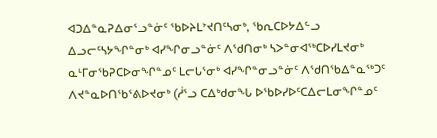ᐊᑐᐃᓐᓇᕈᐃᓂᕐᓗᓐᓃᑦ ᖃᐅᔨᒪᔾᔪᑎᑦᓴᓂᒃ, ᖃᕆᑕᐅᔭᐃᓪᓗ ᐃᓗᓕᑦᓴᔭᖏᓐᓂᒃ ᐊᓯᖏᓂᓗᓐᓃᑦ ᐱᖁᑎᓂᒃ ᓴᐳᓐᓂᐊᖅᑕᐅᓯᒪᔪᓂᒃ ᓇᒻᒥᓂᖃᕈᑕᐅᓂᖏᓐᓄᑦ ᒪᓕᒐᕐᓂᒃ ᐊᓯᖏᓐᓂᓗᓐᓃᑦ ᐱᖁᑎᖃᐃᓐᓇᖅᑐᑦ ᐱᔪᓐᓇᐅᑎᖃᕐᕕᐅᔪᓂᒃ (ᓲᕐᓗ ᑕᐃᒃᑯᓂᖓ ᐅᖃᐅᓯᐅᑦᑕᐃᓕᒪᓂᖏᓐᓄᑦ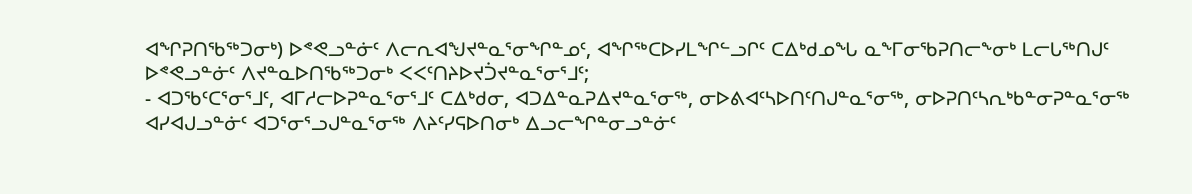ᐊᖏᕈᑎᖃᖅᑐᓂᒃ) ᐅᕝᕙᓗᓐᓃᑦ ᐱᓕᕆᐊᖑᔪᓐᓇᕐᓂᖏᓐᓄᑦ, ᐊᖏᖅᑕᐅᓯᒪᖏᓪᓗᒋᑦ ᑕᐃᒃᑯᓄᖓ ᓇᖕᒥᓂᖃᕈᑎᓕᖕᓂᒃ ᒪᓕᒐᖅᑎᒍᑦ ᐅᕝᕙᓗᓐᓃᑦ ᐱᔪᓐᓇᐅᑎᖃᖅᑐᓂᒃ ᐸᐸᑦᑎᔨᐅᔪᑑᔪᓐᓇᕐᓂᕐᒧᑦ;
- ᐊᑐᖃᑦᑕᕐᓂᕐᒧᑦ, ᐊᒥᓱᓕᐅᕈᓐᓇᕐᓂᕐᒧᑦ ᑕᐃᒃᑯᓂ, ᐊᑐᐃᓐᓇᕈᐃᔪᓐᓇᕐᓂᖅ, ᓂᐅᕕᐊᑦᓴᐅᑎᑦᑎᒍᓐᓇᕐᓂᖅ, ᓂᐅᕈᑎᑦᓴᕆᒃᑲᓐᓂᕈᓐᓇᕐᓂᖅ ᐊᓯᐊᒍᓗᓐᓃᑦ ᐊᑐᕐᓂᕐᓗᒍᓐᓇᕐᓂᖅ ᐱᔨᑦᓯᕋᐅᑎᓂᒃ ᐃᓗᓕᖏᓐᓂᓗᓐᓃᑦ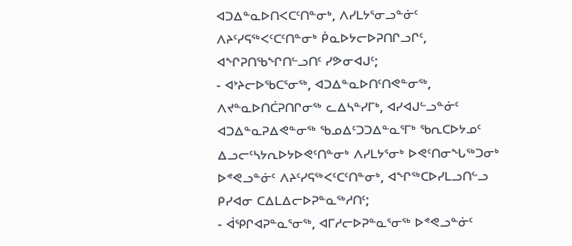ᐊᑐᐃᓐᓇᐅᑎᐸᑕᑦᑎᓐᓂᒃ, ᐱᓯᒪᔭᕐᓂᓗᓐᓃᑦ ᐱᔨᑦᓯᕋᖅᐸᑦᑕᑦᑎᓐᓂᒃ ᑮᓇᐅᔭᓕᐅᕈᑎᒋᓗᒋᑦ, ᐊᖏᕈᑎᖃᖏᑎᓪᓗᑎᑦ ᓯᕗᓂᐊᒍᑦ;
- ᐊᔾᔨᓕᐅᖃᑕᕐᓂᖅ, ᐊᑐᐃᓐᓇᐅᑎᑦᑎᕙᓐᓂᖅ, ᐱᔪᓐᓇᐅᑎᑖᕈᑎᒋᓂᖅ ᓚᐃᓴᓐᓯᒥᒃ, ᐊᓯᐊᒍᓪᓗᓐᓃᑦ ᐊᑐᐃᓐᓇᕈᐃᕙᓐᓂᖅ ᖃᓄᐃᑦᑐᑐᐃᓐᓇᕐᒥᒃ ᖃᕆᑕᐅᔭᓄᑦ ᐃᓗᓕᑦᓴᔭᕆᐅᔭᐅᕙᑦᑎᓐᓂᒃ ᐱᓯᒪᔭᕐᓂᒃ ᐅᕙᑦᑎᓂᖓᖅᑐᓂᒃ ᐅᕝᕙᓗᓐᓃᑦ ᐱᔨᑦᓯᕋᖅᐸᑦᑕᑦᑎᓐᓂᒃ, ᐊᖏᖅᑕᐅᓯᒪᓗᑎᓪᓗ ᑭᓯᐊᓂ ᑕᐃᒪᐃᓕᐅᕈᓐᓇᖅᓱᑎᑦ;
- ᐋᕿᒋᐊᕈᓐᓇᕐᓂᖅ, ᐊᒥᓱᓕᐅᕈᓐᓇᕐᓂᖅ ᐅᕝᕙᓗᓐᓃᑦ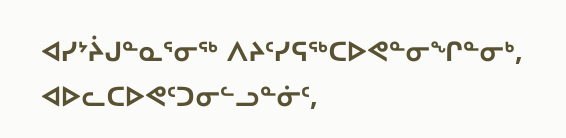ᐊᓯᔾᔩᒍᓐᓇᕐᓂᖅ ᐱᔨᑦᓯᕋᖅᑕᐅᕙᓐᓂᖏᓐᓂᒃ, ᐊᐅᓚᑕᐅᕙᑦᑐᓂᓪᓗᓐᓃᑦ,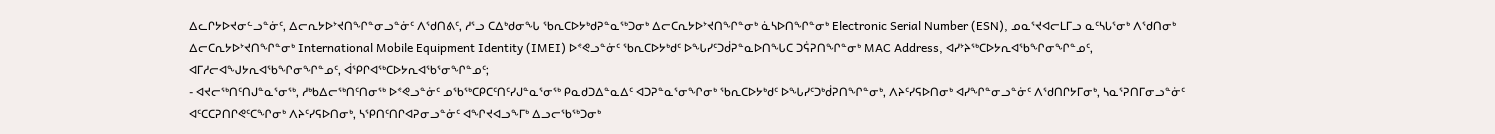ᐃᓚᒋᔭᐅᔪᓂᓪᓗᓐᓃᑦ, ᐃᓕᕆᔭᐅᔾᔪᑎᖏᓐᓂᓗᓐᓃᑦ ᐱᖁᑎᕕᑦ, ᓱᕐᓗ ᑕᐃᒃᑯᓂᖓ ᖃᕆᑕᐅᔭᒃᑯᕈᓐᓇᖅᑐᓂᒃ ᐃᓕᑕᕆᔭᐅᔾᔪᑎᖏᓐᓂᒃ ᓈᓴᐅᑎᖏᓐᓂᒃ Electronic Serial Number (ESN), ᓄᓇᕐᔪᐊᓕᒪᒥᓗ ᓇᑦᓴᒐᕐᓂᒃ ᐱᖁᑎᓂᒃ ᐃᓕᑕᕆᔭᐅᔾᔪᑎᖏᓐᓂᒃ International Mobile Equipment Identity (IMEI) ᐅᕝᕙᓗᓐᓃᑦ ᖃᕆᑕᐅᔭᒃᑯᑦ ᐅᖓᓯᑦᑐᑰᕈᓐᓇᐅᑎᖓᑕ ᑐᕌᕈᑎᖏᓐᓂᒃ MAC Address, ᐊᓯᔾᔨᖅᑕᐅᔭᕆᐊᖃᖏᓂᖏᓐᓄᑦ, ᐊᒥᓱᓕᐊᖑᔭᕆᐊᖃᖏᓂᖏᓐᓄᑦ, ᐋᕿᒋᐊᖅᑕᐅᔭᕆᐊᖃᕐᓂᖏᓐᓄᑦ;
- ᐊᔪᓕᖅᑎᑦᑎᒍᓐᓇᕐᓂᖅ, ᓱᒃᑲᐃᓕᖅᑎᑦᑎᓂᖅ ᐅᕝᕙᓗᓐᓃᑦ ᓄᖃᖅᑕᑭᑕᑦᑎᑦᓯᒍᓐᓇᕐᓂᖅ ᑭᓇᑯᑐᐃᓐᓇᐃᑦ ᐊᑐᕈᓐᓇᕐᓂᖏᓂᒃ ᖃᕆᑕᐅᔭᒃᑯᑦ ᐅᖓᓯᑦᑐᒃᑰᕈᑎᖏᓐᓂᒃ, ᐱᔨᑦᓯᕋᐅᑎᓂᒃ ᐊᓯᖏᓐᓂᓗᓐᓃᑦ ᐱᖁᑎᒋᔭᒥᓂᒃ, ᓴᓇᕐᕈᑎᒥᓂᓗᓐᓃᑦ ᐊᑦᑕᑕᕈᑎᒋᕙᑦᑕᖏᓂᒃ ᐱᔨᑦᓯᕋᐅᑎᓂᒃ, ᓴᕿᑎᑦᑎᒋᐊᕈᓂᓗᓐᓃᑦ ᐊᖏᔪᐊᓗᖕᒥᒃ ᐃᓗᓕᖃᖅᑐᓂᒃ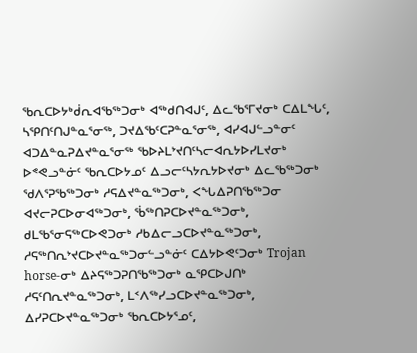ᖃᕆᑕᐅᔭᒃᑰᕆᐊᖃᖅᑐᓂᒃ ᐊᖅᑯᑎᐊᒍᑦ, ᐃᓚᖃᕐᒥᔪᓂᒃ ᑕᐃᒪᖓᑦ, ᓴᕿᑎᑦᑎᒍᓐᓇᕐᓂᖅ, ᑐᔪᐃᖃᑦᑕᕈᓐᓇᕐᓂᖅ, ᐊᓯᐊᒍᓪᓗᓐᓂᑦ ᐊᑐᐃᓐᓇᕈᐃᔪᓐᓇᕐᓂᖅ ᖃᐅᔨᒪᔾᔪᑎᑦᓴᓕᐊᕆᔭᐅᓯᒪᔪᓂᒃ ᐅᕝᕙᓗᓐᓃᑦ ᖃᕆᑕᐅᔭᓄᑦ ᐃᓗᓕᑦᓴᔭᕆᔭᐅᔪᓂᒃ ᐃᓚᖃᖅᑐᓂᒃ ᖁᐱᕐᕈᖃᖅᑐᓂᒃ ᓱᕋᐃᔪᓐᓇᖅᑐᓂᒃ, ᐸᖓᐃᕈᑎᖃᖅᑐᓂ ᐊᔪᓕᕈᑕᐅᓂᐊᖅᑐᓂᒃ, ᖄᖅᑎᕈᑕᐅᔪᓐᓇᖅᑐᓂᒃ, ᑯᒪᖃᕐᓂᕋᖅᑕᐅᕙᑐᓂᒃ ᓱᑲᐃᓕᓗᑕᐅᔪᓐᓇᖅᑐᓂᒃ, ᓱᕋᖅᑎᕆᔾᔪᑕᐅᔪᓐᓇᖅᑐᓂᓪᓗᓐᓃᑦ ᑕᐃᔭᐅᕙᑦᑐᓂᒃ Trojan horse-ᓂᒃ ᐃᔨᕋᖅᑐᕈᑎᖃᖅᑐᓂᒃ ᓇᕿᑕᐅᒍᑎᒃ ᓱᕋᑦᑎᕆᔪᓐᓇᖅᑐᓂᒃ, ᒪᑉᐱᖅᓯᓗᑕᐅᔪᓐᓇᖅᑐᓂᒃ, ᐃᓯᕈᑕᐅᔪᓐᓇᖅᑐᓂᒃ ᖃᕆᑕᐅᔭᕐᓄᑦ,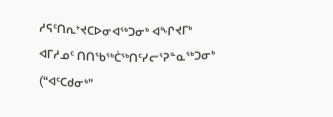ᓱᕋᑦᑎᕆᔾᔪᑕᐅᓂᐊᖅᑐᓂᒃ ᐊᖏᔪᒥᒃ ᐊᒥᓱᓄᑦ ᑎᑎᖃᖅᑖᖅᑎᑦᓯᓕᕐᕈᓐᓇᖅᑐᓂᒃ (“ᐊᑦᑕᑯᓂᒃ”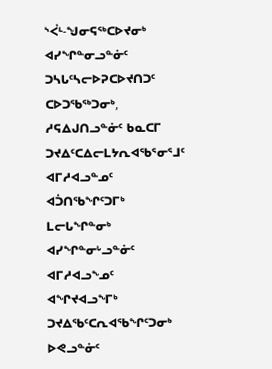ᔅᐹᒻ-ᖑᓂᕋᖅᑕᐅᔪᓂᒃ ᐊᓯᖏᓐᓂᓗᓐᓃᑦ ᑐᓴᒐᑦᓴᓕᐅᕈᑕᐅᔪᑎᑐᑦ ᑕᐅᑐᖃᖅᑐᓂᒃ, ᓱᕋᐃᒍᑎᓗᓐᓃᑦ ᑲᓇᑕᒥ ᑐᔪᐃᑦᑕᐃᓕᒪᔭᕆᐊᖃᕐᓂᕐᒧᑦ ᐊᒥᓱᐊᓗᓐᓄᑦ ᐊᑑᑎᖃᖏᑦᑐᒥᒃ ᒪᓕᒐᖏᓐᓂᒃ ᐊᓯᖏᓐᓂᒡᓗᓐᓃᑦ ᐊᒥᓱᐊᓗᖕᓄᑦ ᐊᖏᔪᐊᓗᖕᒥᒃ ᑐᔪᐃᖃᑦᑕᕆᐊᖃᖏᑦᑐᓂᒃ ᐅᕙᓗᓐᓃᑦ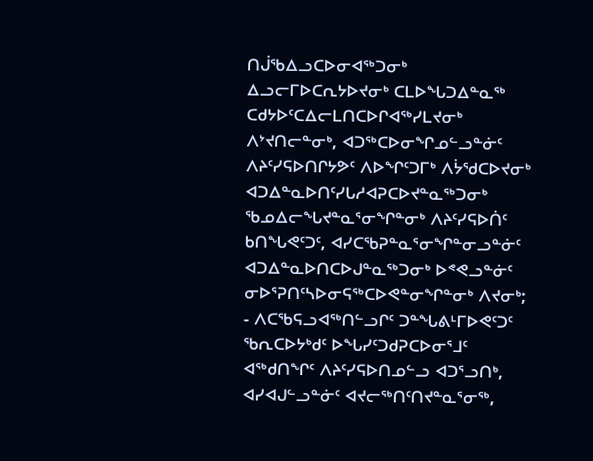ᑎᒎᖃᐃᓗᑕᐅᓂᐊᖅᑐᓂᒃ ᐃᓗᓕᒥᐅᑕᕆᔭᐅᔪᓂᒃ ᑕᒪᐅᖓᑐᐃᓐᓇᖅ ᑕᑯᔭᐅᑦᑕᐃᓕᒪᑎᑕᐅᒋᐊᖅᓯᒪᔪᓂᒃ ᐱᔾᔪᑎᓕᓐᓂᒃ, ᐊᑐᖅᑕᐅᓂᖏᓄᓪᓗᓐᓃᑦ ᐱᔨᑦᓯᕋᐅᑎᒋᔭᕗᑦ ᐱᐅᖏᑦᑐᒥᒃ ᐱᔮᖁᑕᐅᔪᓂᒃ ᐊᑐᐃᓐᓇᐅᑎᑦᓯᒐᓱᐊᕈᑕᐅᔪᓐᓇᖅᑐᓂᒃ ᖃᓄᐃᓕᖓᔪᓐᓇᕐᓂᖏᓐᓂᒃ ᐱᔨᑦᓯᕋᐅᑏᑦ ᑲᑎᖓᕙᑦᑐᑦ, ᐊᓯᑕᖃᕈᓐᓇᕐᓂᖏᓐᓂᓗᓐᓃᑦ ᐊᑐᐃᓐᓇᐅᑎᑕᐅᒍᓐᓇᖅᑐᓂᒃ ᐅᕝᕙᓗᓐᓃᑦ ᓂᐅᕐᕈᑎᑦᓴᐅᓂᕋᖅᑕᐅᕙᓐᓂᖏᓐᓂᒃ ᐱᔪᓂᒃ;
- ᐱᑕᖃᕋᓗᐊᖅᑎᓪᓗᒋᑦ ᑐᓐᖓᕕᒻᒥᐅᕙᑦᑐᑦ ᖃᕆᑕᐅᔭᒃᑯᑦ ᐅᖓᓯᑦᑐᑯᕈᑕᐅᓂᕐᒧᑦ ᐊᖅᑯᑎᖏᑦ ᐱᔨᑦᓯᕋᐅᑎᓄᓪᓗ ᐊᑐᕐᓗᑎᒃ, ᐊᓯᐊᒍᓪᓗᓐᓃᑦ ᐊᔪᓕᖅᑎᑦᑎᔪᓐᓇᕐᓂᖅ,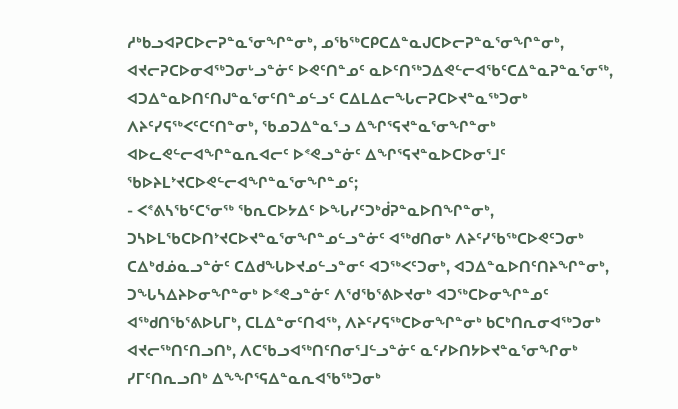ᓱᒃᑲᓗᐊᕈᑕᐅᓕᕈᓐᓇᕐᓂᖏᓐᓂᒃ, ᓄᖃᖅᑕᑭᑕᐃᓐᓇᒍᑕᐅᓕᕈᓐᓇᕐᓂᖏᓐᓂᒃ, ᐊᔪᓕᕈᑕᐅᓂᐊᖅᑐᓂᒡᓗᓐᓃᑦ ᐅᕙᑦᑎᓐᓄᑦ ᓇᐅᑦᑎᖅᑐᐃᕙᓪᓕᐊᖃᑦᑕᐃᓐᓇᕈᓐᓇᕐᓂᖅ, ᐊᑐᐃᓐᓇᐅᑎᑦᑎᒍᓐᓇᕐᓂᑦᑎᓐᓄᓪᓗᑦ ᑕᐃᒪᐃᓕᖓᓕᕈᑕᐅᔪᓐᓇᖅᑐᓂᒃ ᐱᔨᑦᓯᕋᖅᐸᑦᑕᑦᑎᓐᓂᒃ, ᖃᓄᑐᐃᓐᓇᕐᓗ ᐃᖏᕐᕋᔪᓐᓇᕐᓂᖏᓐᓂᒃ ᐊᐅᓚᕙᓪᓕᐊᖏᓐᓇᕆᐊᓕᑦ ᐅᕝᕙᓗᓐᓃᑦ ᐃᖏᕐᕋᔪᓐᓇᐅᑕᐅᓂᕐᒧᑦ ᖃᐅᔨᒪᔾᔪᑕᐅᕙᓪᓕᐊᖏᓐᓇᕐᓂᖏᓐᓄᑦ;
- ᐸᕝᕕᓴᖃᑦᑕᕐᓂᖅ ᖃᕆᑕᐅᔭᐃᑦ ᐅᖓᓯᑦᑐᒃᑰᕈᓐᓇᐅᑎᖏᓐᓂᒃ, ᑐᓴᐅᒪᖃᑕᐅᑎᔾᔪᑕᐅᔪᓐᓇᕐᓂᖏᓐᓄᓪᓗᓐᓃᑦ ᐊᖅᑯᑎᓂᒃ ᐱᔨᑦᓯᖃᖅᑕᐅᕙᑦᑐᓂᒃ ᑕᐃᒃᑯᓅᓇᓗᓐᓃᑦ ᑕᐃᑯᖓᐅᔪᓄᓪᓗᓐᓂᑦ ᐊᑐᖅᐸᑦᑐᓂᒃ, ᐊᑐᐃᓐᓇᐅᑎᑦᑎᔨᖏᓐᓂᒃ, ᑐᖓᓴᐃᔨᐅᓂᖏᓐᓂᒃ ᐅᕝᕙᓗᓐᓃᑦ ᐱᖁᖃᕐᕕᐅᔪᓂᒃ ᐊᑐᖅᑕᐅᓂᖏᓐᓄᑦ ᐊᖅᑯᑎᖃᕐᕕᐅᒐᒥᒃ, ᑕᒪᐃᓐᓂᑦᑎᐊᖅ, ᐱᔨᑦᓯᕋᖅᑕᐅᓂᖏᓐᓂᒃ ᑲᑕᒃᑎᕆᓂᐊᖅᑐᓂᒃ ᐊᔪᓕᖅᑎᑦᑎᓗᑎᒃ, ᐱᑕᖃᓗᐊᖅᑎᑦᑎᓂᕐᒧᓪᓗᓐᓃᑦ ᓇᑦᓯᐅᑎᔭᐅᔪᓐᓇᕐᓂᖏᓂᒃ ᓯᒥᑦᑎᕆᓗᑎᒃ ᐃᖕᖏᕐᕋᐃᓐᓇᕆᐊᖃᖅᑐᓂᒃ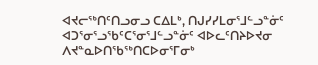ᐊᔪᓕᖅᑎᑦᑎᓗᓂᓗ ᑕᐃᒪᒃ, ᑎᒍᓯᓯᒪᓂᕐᒧᓪᓗᓐᓃᑦ ᐊᑐᕐᓂᕐᓗᖃᑦᑕᕐᓂᕐᒧᓪᓗᓐᓃᑦ ᐊᐅᓚᑦᑎᔨᐅᔪᓂ ᐱᔪᓐᓇᐅᑎᖃᖅᑎᑕᐅᓂᕐᒥᓂᒃ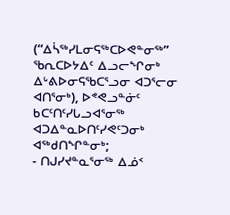(“ᐃᓵᖅᓯᒪᓂᕋᖅᑕᐅᕙᓐᓂᖅ” ᖃᕆᑕᐅᔭᐃᑦ ᐃᓗᓕᖏᓂᒃ ᐃᒡᕕᐅᓂᕋᖃᑕᕐᓗᓂ ᐊᑐᕐᓕᓂ ᐊᑎᕐᓂᒃ), ᐅᕝᕙᓗᓐᓃᑦ ᑲᑕᑦᑎᑦᓯᒐᓗᐊᕐᓂᖅ ᐊᑐᐃᓐᓇᐅᑎᑦᓯᕙᑦᑐᓂᒃ ᐊᖅᑯᑎᖏᓐᓂᒃ;
- ᑎᒍᓯᔪᓐᓇᕐᓂᖅ ᐃᓅᑉ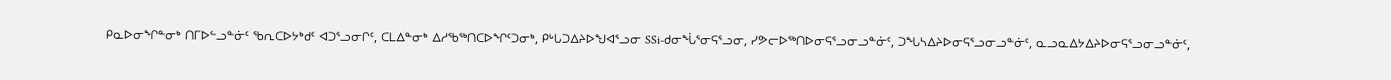ᑭᓇᐅᓂᖏᓐᓂᒃ ᑎᒥᐅᓪᓗᓐᓃᑦ ᖃᕆᑕᐅᔭᒃᑯᑦ ᐊᑐᕐᓗᓂᒋᑦ, ᑕᒪᐃᓐᓂᒃ ᐃᓱᖃᖅᑎᑕᐅᖏᑦᑐᓂᒃ, ᑭᒡᒐᑐᐃᔨᐅᖑᐊᕐᓗᓂ SSi-ᑯᓂᖔᕐᓂᕋᕐᓗᓂ, ᓯᕗᓕᐅᖅᑎᐅᓂᕋᕐᓗᓂᓗᓐᓃᑦ, ᑐᖓᓴᐃᔨᐅᓂᕋᕐᓗᓂᓗᓐᓃᑦ, ᓇᓗᓇᐃᔭᐃᔨᐅᓂᕋᕐᓗᓂᓗᓐᓃᑦ,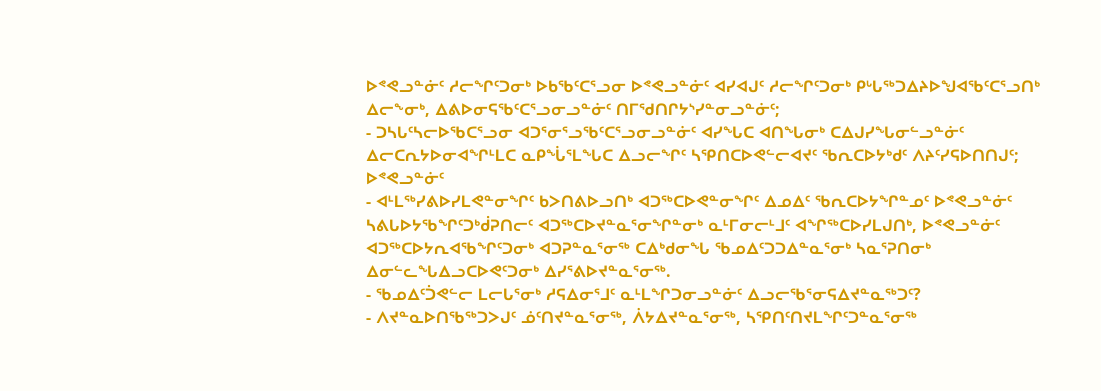ᐅᕝᕙᓗᓐᓃᑦ ᓱᓕᖏᑦᑐᓂᒃ ᐅᑲᖃᑦᑕᕐᓗᓂ ᐅᕝᕙᓗᓐᓃᑦ ᐊᓯᐊᒍᑦ ᓱᓕᖏᑦᑐᓂᒃ ᑭᒡᒐᖅᑐᐃᔨᐅᖑᐊᖃᑦᑕᕐᓗᑎᒃ ᐃᓕᖕᓂᒃ, ᐃᕕᐅᓂᕋᖃᑦᑕᕐᓗᓂᓗᓐᓃᑦ ᑎᒥᖁᑎᒋᔭᔅᓯᓐᓂᓗᓐᓃᑦ;
- ᑐᓴᒐᑦᓴᓕᐅᖃᑕᕐᓗᓂ ᐊᑐᕐᓂᕐᓗᖃᑦᑕᕐᓗᓂᓗᓐᓃᑦ ᐊᓯᖓᑕ ᐊᑎᖓᓂᒃ ᑕᐃᒍᓯᖓᓂᓪᓗᓐᓃᑦ ᐃᓕᑕᕆᔭᐅᓂᐊᖏᒻᒪᑕ ᓇᑭᖔᕐᒪᖓᑕ ᐃᓗᓕᖏᑦ ᓴᕿᑎᑕᐅᕙᓪᓕᐊᔪᑦ ᖃᕆᑕᐅᔭᒃᑯᑦ ᐱᔨᑦᓯᕋᐅᑎᑎᒍᑦ; ᐅᕝᕙᓗᓐᓃᑦ
- ᐊᒻᒪᖅᓯᕕᐅᓯᒪᕙᓐᓂᖏᑦ ᑲᐳᑎᕕᐅᓗᑎᒃ ᐊᑐᖅᑕᐅᕙᓐᓂᖏᑦ ᐃᓄᐃᑦ ᖃᕆᑕᐅᔭᖏᓐᓄᑦ ᐅᕝᕙᓗᓐᓃᑦ ᓴᕕᒐᐅᔭᖃᖏᑦᑐᒃᑰᕈᑎᓕᑦ ᐊᑐᖅᑕᐅᔪᓐᓇᕐᓂᖏᓐᓂᒃ ᓇᒻᒥᓂᓕᒻᒧᑦ ᐊᖏᖅᑕᐅᓯᒪᒍᑎᒃ, ᐅᕝᕙᓗᓐᓃᑦ ᐊᑐᖅᑕᐅᔭᕆᐊᖃᖏᑦᑐᓂᒃ ᐊᑐᕈᓐᓇᕐᓂᖅ ᑕᐃᒃᑯᓂᖓ ᖃᓄᐃᑦᑐᑐᐃᓐᓇᕐᓂᒃ ᓴᓇᕐᕈᑎᓂᒃ ᐃᓂᓪᓚᖓᐃᓗᑕᐅᕙᑦᑐᓂᒃ ᐃᓯᕐᕕᐅᔪᓐᓇᕐᓂᖅ.
- ᖃᓄᐃᑦᑑᕙᓪᓕ ᒪᓕᒐᕐᓂᒃ ᓱᕋᐃᓂᕐᒧᑦ ᓇᒻᒪᖏᑐᓂᓗᓐᓃᑦ ᐃᓗᓕᖃᕐᓂᕋᐃᔪᓐᓇᖅᑐᑦ?
- ᐱᔪᓐᓇᐅᑎᖃᖅᑐᐳᒍᑦ ᓅᑦᑎᔪᓐᓇᕐᓂᖅ, ᐲᔭᐃᔪᓐᓇᕐᓂᖅ, ᓴᕿᑎᑦᑎᔪᒪᖏᑦᑐᓐᓇᕐᓂᖅ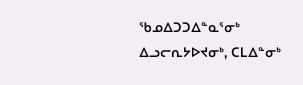ᖃᓄᐃᑐᑐᐃᓐᓇᕐᓂᒃ ᐃᓗᓕᕆᔭᐅᔪᓂᒃ, ᑕᒪᐃᓐᓂᒃ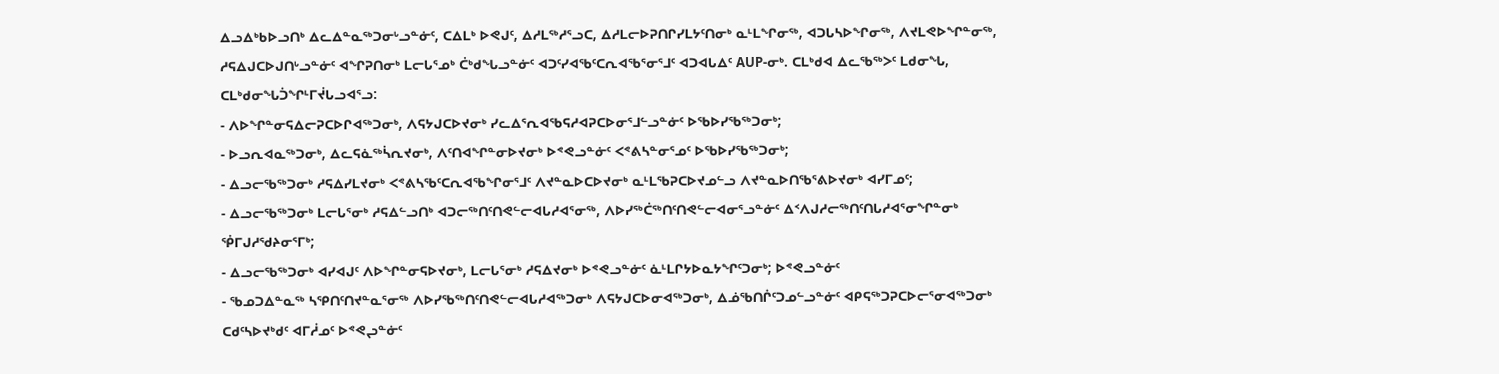ᐃᓗᐃᒃᑲᐅᓗᑎᒃ ᐃᓚᐃᓐᓇᖅᑐᓂᒡᓗᓐᓃᑦ, ᑕᐃᒪᒃ ᐅᕙᒍᑦ, ᐃᓱᒪᖅᓱᕐᓗᑕ, ᐃᓱᒪᓕᐅᕈᑎᒋᓯᒪᔭᑦᑎᓂᒃ ᓇᒻᒪᖏᓂᖅ, ᐊᑐᒐᓴᐅᖏᓂᖅ, ᐱᔪᒪᕙᐅᖏᓐᓂᖅ, ᓱᕋᐃᒍᑕᐅᒍᑎᒡᓗᓐᓃᑦ ᐊᖏᕈᑎᓂᒃ ᒪᓕᒐᕐᓄᒃ ᑖᒃᑯᖓᓗᓐᓃᑦ ᐊᑐᑦᓯᐊᖃᑦᑕᕆᐊᖃᕐᓂᕐᒧᑦ ᐊᑐᐊᒐᐃᑦ AUP-ᓂᒃ. ᑕᒪᒃᑯᐊ ᐃᓚᖃᖅᐳᑦ ᒪᑯᓂᖓ, ᑕᒪᒃᑯᓂᖓᑑᖏᒻᒥᔫᒐᓗᐊᕐᓗ:
- ᐱᐅᖏᓐᓂᕋᐃᓕᕈᑕᐅᒋᐊᖅᑐᓂᒃ, ᐱᕋᔭᒍᑕᐅᔪᓂᒃ ᓯᓚᐃᕐᕆᐊᖃᕋᓱᐊᕈᑕᐅᓂᕐᒧᓪᓗᓐᓃᑦ ᐅᖃᐅᓯᖃᖅᑐᓂᒃ;
- ᐅᓗᕆᐊᓇᖅᑐᓂᒃ, ᐃᓚᕋᓈᖅᓵᕆᔪᓂᒃ, ᐱᑦᑎᐊᖏᓐᓂᐅᔪᓂᒃ ᐅᕝᕙᓗᓐᓃᑦ ᐸᕝᕕᓴᓐᓂᕐᓄᑦ ᐅᖃᐅᓯᖃᖅᑐᓂᒃ;
- ᐃᓗᓕᖃᖅᑐᓂᒃ ᓱᕋᐃᓯᒪᔪᓂᒃ ᐸᕝᕕᓴᖃᑦᑕᕆᐊᖃᖏᓂᕐᒧᑦ ᐱᔪᓐᓇᐅᑕᐅᔪᓂᒃ ᓇᒻᒪᖃᕈᑕᐅᔪᓄᓪᓗ ᐱᔪᓐᓇᐅᑎᖃᕐᕕᐅᔪᓂᒃ ᐊᓯᒥᓄᑦ;
- ᐃᓗᓕᖃᖅᑐᓂᒃ ᒪᓕᒐᕐᓂᒃ ᓱᕋᐃᓪᓗᑎᒃ ᐊᑐᓕᖅᑎᑦᑎᕙᓪᓕᐊᒐᓱᐊᕐᓂᖅ, ᐱᐅᓯᖅᑖᖅᑎᑦᑎᕙᓪᓕᐊᓂᕐᓗᓐᓃᑦ ᐃᑉᐱᒍᓱᓕᖅᑎᑦᑎᒐᓱᐊᕐᓂᖏᓐᓂᒃ ᖀᒥᒍᓱᖁᔨᓂᕐᒥᒃ;
- ᐃᓗᓕᖃᖅᑐᓂᒃ ᐊᓯᐊᒍᑦ ᐱᐅᖏᓐᓂᕋᐅᔪᓂᒃ, ᒪᓕᒐᕐᓂᒃ ᓱᕋᐃᔪᓂᒃ ᐅᕝᕙᓗᓐᓃᑦ ᓈᒻᒪᒋᔭᐅᓇᔭᖏᑦᑐᓂᒃ; ᐅᕝᕙᓗᓐᓃᑦ
- ᖃᓄᑐᐃᓐᓇᖅ ᓴᕿᑎᑦᑎᔪᓐᓇᕐᓂᖅ ᐱᐅᓯᖃᖅᑎᑦᑎᕙᓪᓕᐊᒐᓱᐊᖅᑐᓂᒃ ᐱᕋᔭᒍᑕᐅᓂᐊᖅᑐᓂᒃ, ᐃᓅᖃᑎᒌᑦᑐᓄᓪᓗᓐᓃᑦ ᐊᑭᕋᖅᑐᕈᑕᐅᓕᕐᓂᐊᖅᑐᓂᒃ ᑕᑯᑦᓴᐅᔪᒃᑯᑦ ᐊᒥᓲᓄᑦ ᐅᕝᕙᖢᓐᓃᑦ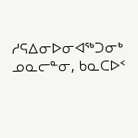ᓱᕋᐃᓂᐅᓂᐊᖅᑐᓂᒃ ᓄᓇᓕᓐᓂ, ᑲᓇᑕᐅᑉ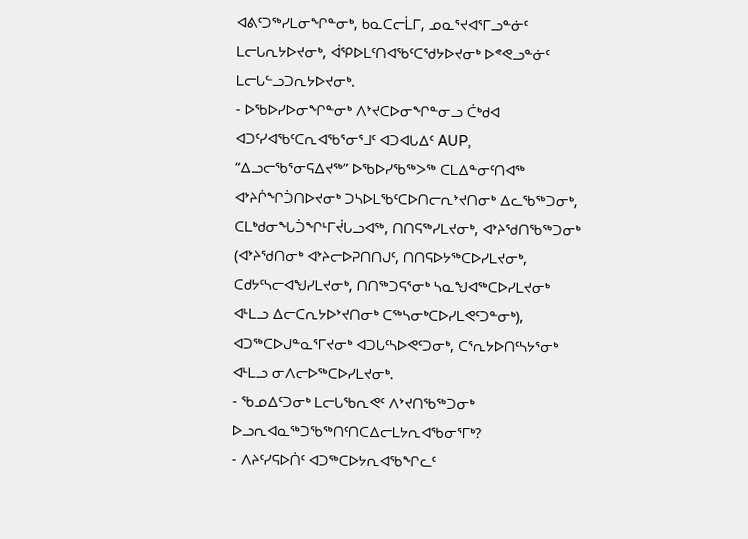ᐊᕕᑦᑐᖅᓯᒪᓂᖏᓐᓂᒃ, ᑲᓇᑕᓕᒫᒥ, ᓄᓇᕐᔪᐊᕐᒥᓗᓐᓃᑦ ᒪᓕᒐᕆᔭᐅᔪᓂᒃ, ᐋᕿᐅᒪᑦᑎᐊᖃᑦᑕᖁᔭᐅᔪᓂᒃ ᐅᕝᕙᓗᓐᓃᑦ ᒪᓕᒐᓪᓗᑐᕆᔭᐅᔪᓂᒃ.
- ᐅᖃᐅᓯᐅᓂᖏᓐᓂᒃ ᐱᔾᔪᑕᐅᓂᖏᓐᓂᓗ ᑖᒃᑯᐊ ᐊᑐᑦᓯᐊᖃᑦᑕᕆᐊᖃᕐᓂᕐᒧᑦ ᐊᑐᐊᒐᐃᑦ AUP, “ᐃᓗᓕᖃᕐᓂᕋᐃᔪᖅ” ᐅᖃᐅᓯᖃᖅᐳᖅ ᑕᒪᐃᓐᓂᑦᑎᐊᖅ ᐊᔾᔨᒌᖏᑑᑎᐅᔪᓂᒃ ᑐᓴᐅᒪᖃᑦᑕᐅᑎᓕᕆᔾᔪᑎᓂᒃ ᐃᓚᖃᖅᑐᓂᒃ, ᑕᒪᒃᑯᓂᖓᑑᖏᒻᒥᔫᒐᓗᐊᖅ, ᑎᑎᕋᖅᓯᒪᔪᓂᒃ, ᐊᔾᔨᖁᑎᖃᖅᑐᓂᒃ (ᐊᔾᔨᖁᑎᓂᒃ ᐊᔾᔨᓕᐅᕈᑎᑎᒍᑦ, ᑎᑎᕋᐅᔭᖅᑕᐅᓯᒪᔪᓂᒃ, ᑕᑯᔭᑦᓴᓕᐊᖑᓯᒪᔪᓂᒃ, ᑎᑎᖅᑐᕋᕐᓂᒃ ᓴᓇᖑᐊᖅᑕᐅᓯᒪᔪᓂᒃ ᐊᒻᒪᓗ ᐃᓕᑕᕆᔭᐅᔾᔪᑎᓂᒃ ᑕᖅᓴᓂᒃᑕᐅᓯᒪᕙᑦᑐᓐᓂᒃ), ᐊᑐᖅᑕᐅᒍᓐᓇᕐᒥᔪᓂᒃ ᐊᑐᒐᑦᓴᐅᕙᑦᑐᓂᒃ, ᑕᕐᕆᔭᐅᑎᑦᓴᔭᕐᓂᒃ ᐊᒻᒪᓗ ᓂᐱᓕᐅᖅᑕᐅᓯᒪᔪᓂᒃ.
- ᖃᓄᐃᑦᑐᓂᒃ ᒪᓕᒐᖃᕆᕙᑦ ᐱᔾᔪᑎᖃᖅᑐᓂᒃ ᐅᓗᕆᐊᓇᖅᑐᖃᖅᑎᑦᑎᑕᐃᓕᒪᔭᕆᐊᖃᓂᕐᒥᒃ?
- ᐱᔨᑦᓯᕋᐅᑏᑦ ᐊᑐᖅᑕᐅᔭᕆᐊᖃᖏᓚᑦ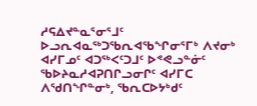ᓱᕋᐃᔪᓐᓇᕐᓂᕐᒧᑦ ᐅᓗᕆᐊᓇᖅᑐᖃᕆᐊᖃᖏᓂᕐᒥᒃ ᐱᔪᓂᒃ ᐊᓯᒥᓄᑦ ᐊᑐᖅᐸᑦᑐᒧᑦ ᐅᕝᕙᓗᓐᓃᑦ ᖃᐅᔨᓇᓱᐊᕈᑎᒋᓗᓂᒋᑦ ᐊᓯᒥᑕ ᐱᖁᑎᖏᓐᓂᒃ, ᖃᕆᑕᐅᔭᒃᑯᑦ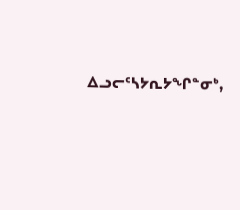ᐃᓗᓕᑦᓴᔭᕆᔭᖏᓐᓂᒃ,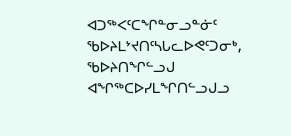ᐊᑐᖅᐸᑦᑕᖏᓐᓂᓗᓐᓃᑦ ᖃᐅᔨᒪᔾᔪᑎᑦᓴᒐᓚᐅᕙᑦᑐᓂᒃ, ᖃᐅᔨᑎᖏᓪᓗᒍ ᐊᖏᖅᑕᐅᓯᒪᖏᑎᓪᓗᒍᓗ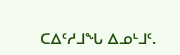ᑕᐃᑦᓱᒧᖓ ᐃᓄᒻᒧᑦ.